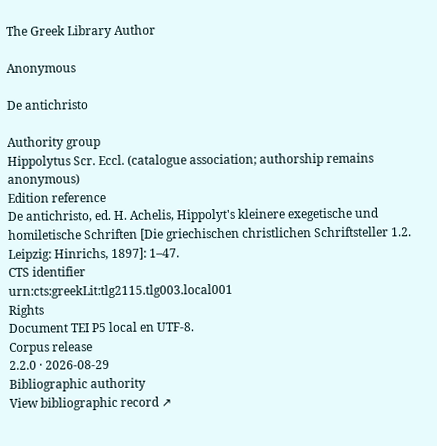The Greek Library Author

Anonymous

De antichristo

Authority group
Hippolytus Scr. Eccl. (catalogue association; authorship remains anonymous)
Edition reference
De antichristo, ed. H. Achelis, Hippolyt's kleinere exegetische und homiletische Schriften [Die griechischen christlichen Schriftsteller 1.2. Leipzig: Hinrichs, 1897]: 1–47.
CTS identifier
urn:cts:greekLit:tlg2115.tlg003.local001
Rights
Document TEI P5 local en UTF-8.
Corpus release
2.2.0 · 2026-08-29
Bibliographic authority
View bibliographic record ↗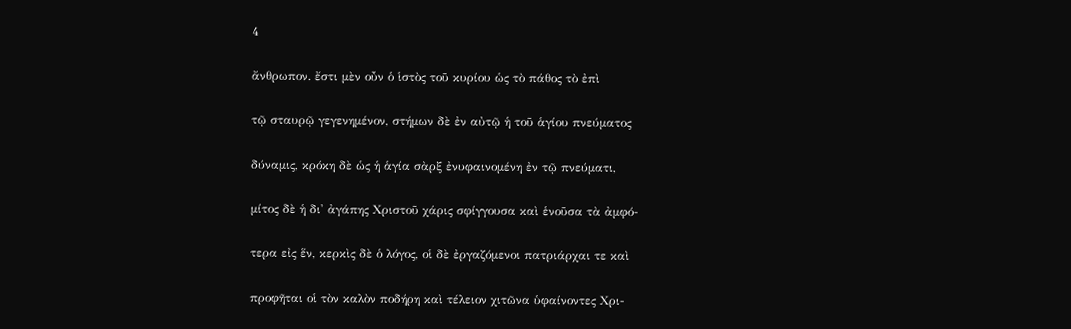4

ἄνθρωπον. ἔστι μὲν οὖν ὁ ἱστὸς τοῦ κυρίου ὡς τὸ πάθος τὸ ἐπὶ

τῷ σταυρῷ γεγενημένον, στήμων δὲ ἐν αὐτῷ ἡ τοῦ ἁγίου πνεύματος

δύναμις, κρόκη δὲ ὡς ἡ ἁγία σὰρξ ἐνυφαινομένη ἐν τῷ πνεύματι,

μίτος δὲ ἡ δι' ἀγάπης Χριστοῦ χάρις σφίγγουσα καὶ ἑνοῦσα τὰ ἀμφό-

τερα εἰς ἕν, κερκὶς δὲ ὁ λόγος, οἱ δὲ ἐργαζόμενοι πατριάρχαι τε καὶ

προφῆται οἱ τὸν καλὸν ποδήρη καὶ τέλειον χιτῶνα ὑφαίνοντες Χρι-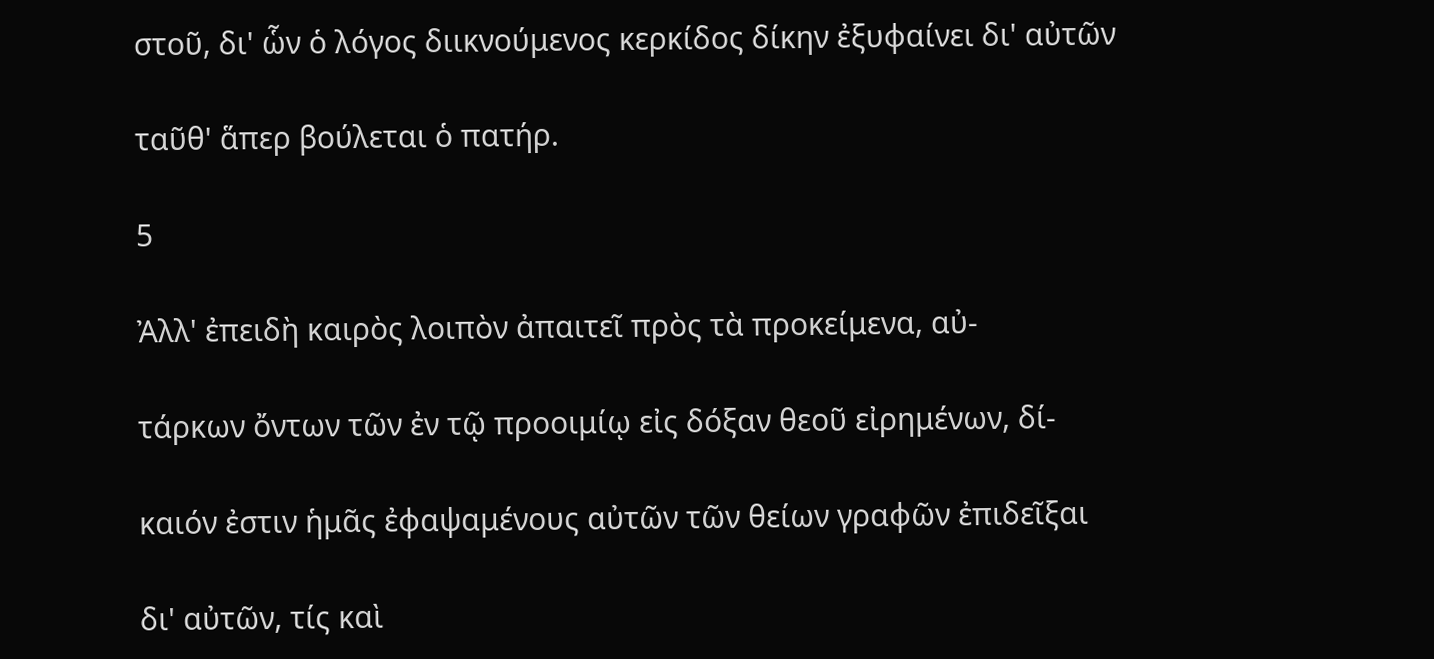στοῦ, δι' ὧν ὁ λόγος διικνούμενος κερκίδος δίκην ἐξυφαίνει δι' αὐτῶν

ταῦθ' ἅπερ βούλεται ὁ πατήρ.

5

Ἀλλ' ἐπειδὴ καιρὸς λοιπὸν ἀπαιτεῖ πρὸς τὰ προκείμενα, αὐ-

τάρκων ὄντων τῶν ἐν τῷ προοιμίῳ εἰς δόξαν θεοῦ εἰρημένων, δί-

καιόν ἐστιν ἡμᾶς ἐφαψαμένους αὐτῶν τῶν θείων γραφῶν ἐπιδεῖξαι

δι' αὐτῶν, τίς καὶ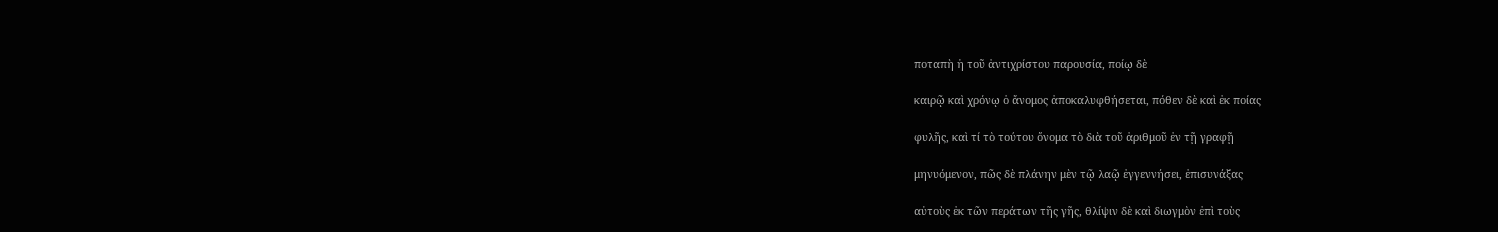ποταπὴ ἡ τοῦ ἀντιχρίστου παρουσία, ποίῳ δὲ

καιρῷ καὶ χρόνῳ ὁ ἄνομος ἀποκαλυφθήσεται, πόθεν δὲ καὶ ἐκ ποίας

φυλῆς, καὶ τί τὸ τούτου ὄνομα τὸ διὰ τοῦ ἀριθμοῦ ἐν τῇ γραφῇ

μηνυόμενον, πῶς δὲ πλάνην μὲν τῷ λαῷ ἐγγεννήσει, ἐπισυνάξας

αὐτοὺς ἐκ τῶν περάτων τῆς γῆς, θλίψιν δὲ καὶ διωγμὸν ἐπὶ τοὺς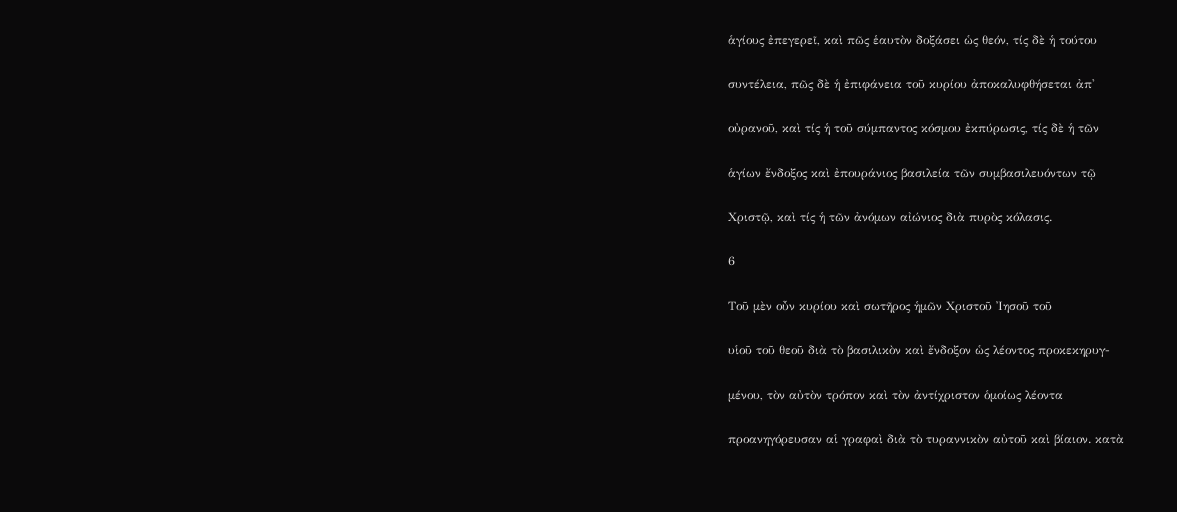ἁγίους ἐπεγερεῖ, καὶ πῶς ἑαυτὸν δοξάσει ὡς θεόν, τίς δὲ ἡ τούτου

συντέλεια, πῶς δὲ ἡ ἐπιφάνεια τοῦ κυρίου ἀποκαλυφθήσεται ἀπ'

οὐρανοῦ, καὶ τίς ἡ τοῦ σύμπαντος κόσμου ἐκπύρωσις, τίς δὲ ἡ τῶν

ἁγίων ἔνδοξος καὶ ἐπουράνιος βασιλεία τῶν συμβασιλευόντων τῷ

Χριστῷ, καὶ τίς ἡ τῶν ἀνόμων αἰώνιος διὰ πυρὸς κόλασις.

6

Τοῦ μὲν οὖν κυρίου καὶ σωτῆρος ἡμῶν Χριστοῦ Ἰησοῦ τοῦ

υἱοῦ τοῦ θεοῦ διὰ τὸ βασιλικὸν καὶ ἔνδοξον ὡς λέοντος προκεκηρυγ-

μένου, τὸν αὐτὸν τρόπον καὶ τὸν ἀντίχριστον ὁμοίως λέοντα

προανηγόρευσαν αἱ γραφαὶ διὰ τὸ τυραννικὸν αὐτοῦ καὶ βίαιον. κατὰ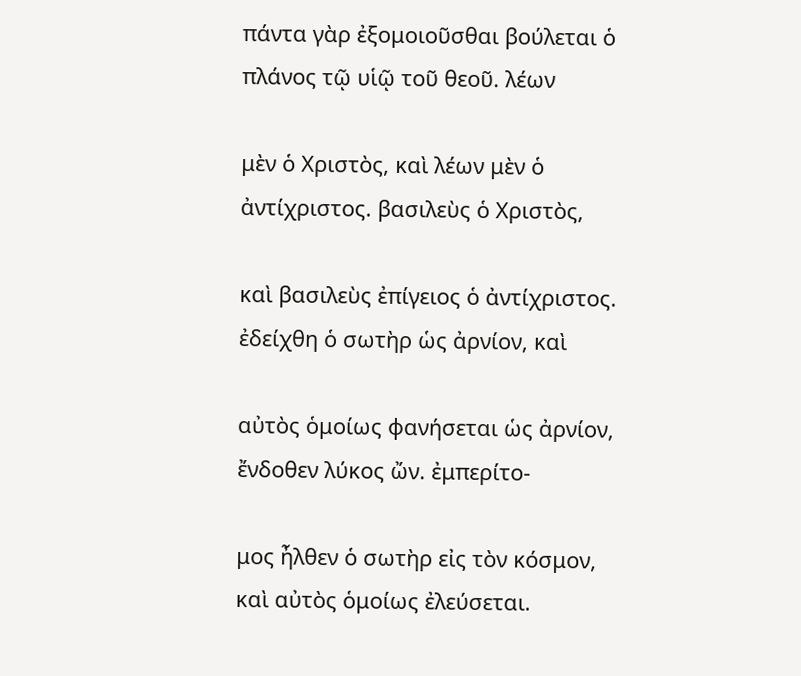πάντα γὰρ ἐξομοιοῦσθαι βούλεται ὁ πλάνος τῷ υἱῷ τοῦ θεοῦ. λέων

μὲν ὁ Χριστὸς, καὶ λέων μὲν ὁ ἀντίχριστος. βασιλεὺς ὁ Χριστὸς,

καὶ βασιλεὺς ἐπίγειος ὁ ἀντίχριστος. ἐδείχθη ὁ σωτὴρ ὡς ἀρνίον, καὶ

αὐτὸς ὁμοίως φανήσεται ὡς ἀρνίον, ἔνδοθεν λύκος ὤν. ἐμπερίτο-

μος ἦλθεν ὁ σωτὴρ εἰς τὸν κόσμον, καὶ αὐτὸς ὁμοίως ἐλεύσεται.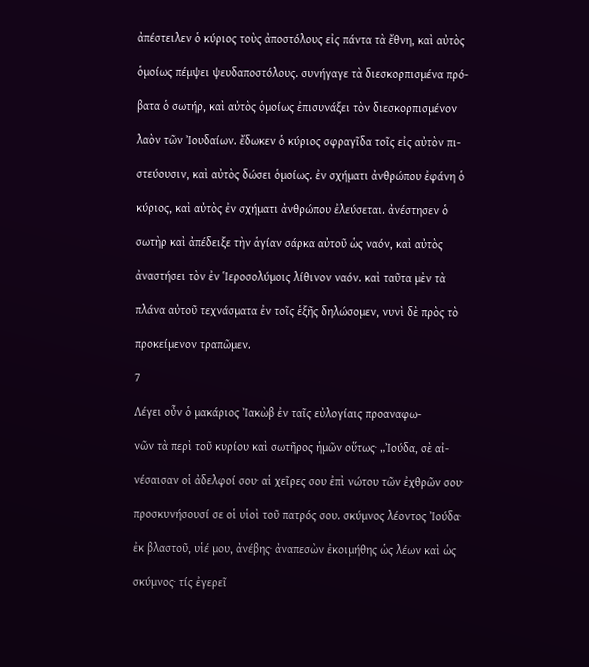ἀπέστειλεν ὁ κύριος τοὺς ἀποστόλους εἰς πάντα τὰ ἔθνη, καὶ αὐτὸς

ὁμοίως πέμψει ψευδαποστόλους. συνήγαγε τὰ διεσκορπισμένα πρό-

βατα ὁ σωτήρ, καὶ αὐτὸς ὁμοίως ἐπισυνάξει τὸν διεσκορπισμένον

λαὸν τῶν Ἰουδαίων. ἔδωκεν ὁ κύριος σφραγῖδα τοῖς εἰς αὐτὸν πι-

στεύουσιν, καὶ αὐτὸς δώσει ὁμοίως. ἐν σχήματι ἀνθρώπου ἐφάνη ὁ

κύριος, καὶ αὐτὸς ἐν σχήματι ἀνθρώπου ἐλεύσεται. ἀνέστησεν ὁ

σωτὴρ καὶ ἀπέδειξε τὴν ἁγίαν σάρκα αὐτοῦ ὡς ναόν, καὶ αὐτὸς

ἀναστήσει τὸν ἐν Ἱεροσολύμοις λίθινον ναόν. καὶ ταῦτα μὲν τὰ

πλάνα αὐτοῦ τεχνάσματα ἐν τοῖς ἑξῆς δηλώσομεν, νυνὶ δὲ πρὸς τὸ

προκείμενον τραπῶμεν.

7

Λέγει οὖν ὁ μακάριος Ἰακὼβ ἐν ταῖς εὐλογίαις προαναφω-

νῶν τὰ περὶ τοῦ κυρίου καὶ σωτῆρος ἡμῶν οὕτως· „Ἰούδα, σὲ αἰ-

νέσαισαν οἱ ἀδελφοί σου· αἱ χεῖρες σου ἐπὶ νώτου τῶν ἐχθρῶν σου·

προσκυνήσουσί σε οἱ υἱοὶ τοῦ πατρός σου. σκύμνος λέοντος Ἰούδα·

ἐκ βλαστοῦ, υἱέ μου, ἀνέβης· ἀναπεσὼν ἐκοιμήθης ὡς λέων καὶ ὡς

σκύμνος· τίς ἐγερεῖ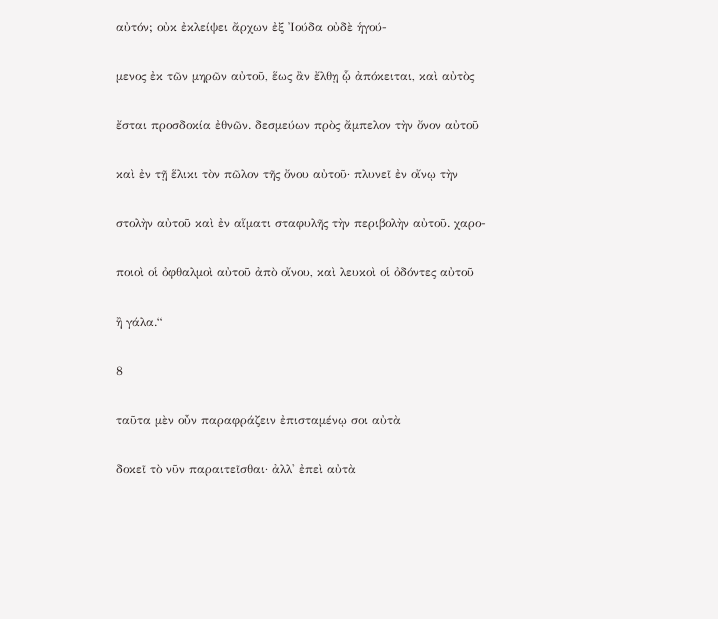αὐτόν; οὐκ ἐκλείψει ἄρχων ἐξ Ἰούδα οὐδὲ ἡγού-

μενος ἐκ τῶν μηρῶν αὐτοῦ, ἕως ἂν ἔλθῃ ᾧ ἀπόκειται, καὶ αὐτὸς

ἔσται προσδοκία ἐθνῶν. δεσμεύων πρὸς ἄμπελον τὴν ὄνον αὐτοῦ

καὶ ἐν τῇ ἕλικι τὸν πῶλον τῆς ὄνου αὐτοῦ· πλυνεῖ ἐν οἴνῳ τὴν

στολὴν αὐτοῦ καὶ ἐν αἵματι σταφυλῆς τὴν περιβολὴν αὐτοῦ. χαρο-

ποιοὶ οἱ ὀφθαλμοὶ αὐτοῦ ἀπὸ οἴνου, καὶ λευκοὶ οἱ ὀδόντες αὐτοῦ

ἢ γάλα.“

8

ταῦτα μὲν οὖν παραφράζειν ἐπισταμένῳ σοι αὐτὰ

δοκεῖ τὸ νῦν παραιτεῖσθαι· ἀλλ' ἐπεὶ αὐτὰ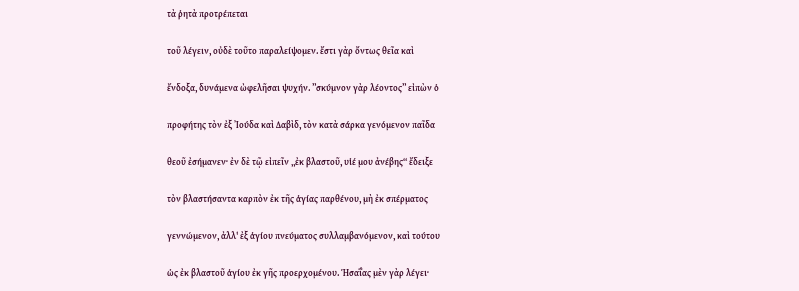τὰ ῥητὰ προτρέπεται

τοῦ λέγειν, οὐδὲ τοῦτο παραλείψομεν. ἔστι γὰρ ὄντως θεῖα καὶ

ἔνδοξα, δυνάμενα ὠφελῆσαι ψυχήν. ”σκύμνον γὰρ λέοντος” εἰπὼν ὁ

προφήτης τὸν ἐξ Ἰούδα καὶ Δαβὶδ, τὸν κατὰ σάρκα γενόμενον παῖδα

θεοῦ ἐσήμανεν· ἐν δὲ τῷ εἰπεῖν „ἐκ βλαστοῦ, υἱέ μου ἀνέβης“ ἔδειξε

τὸν βλαστήσαντα καρπὸν ἐκ τῆς ἁγίας παρθένου, μὴ ἐκ σπέρματος

γεννώμενον, ἀλλ' ἐξ ἁγίου πνεύματος συλλαμβανόμενον, καὶ τούτου

ὡς ἐκ βλαστοῦ ἁγίου ἐκ γῆς προερχομένου. Ἡσαΐας μὲν γὰρ λέγει·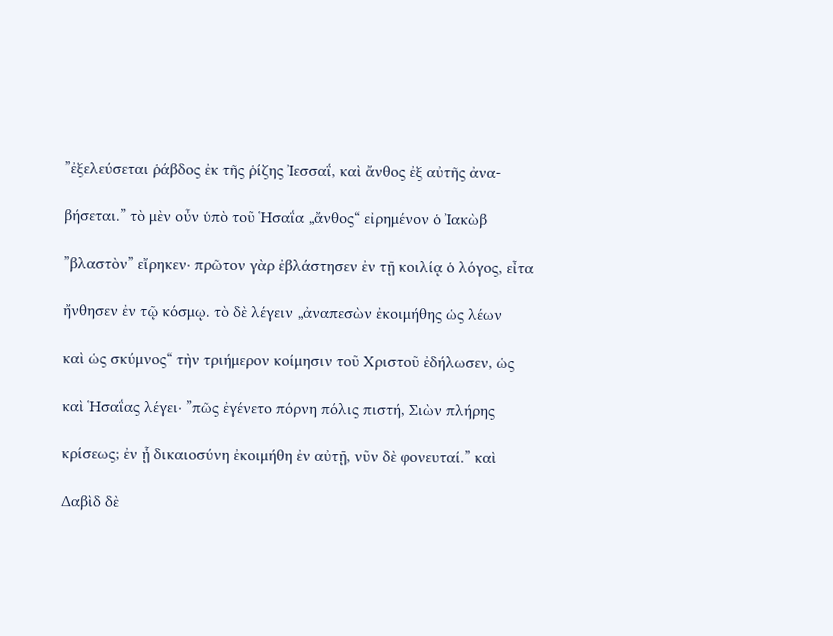”ἐξελεύσεται ῥάβδος ἐκ τῆς ῥίζης Ἰεσσαΐ, καὶ ἄνθος ἐξ αὐτῆς ἀνα-

βήσεται.” τὸ μὲν οὖν ὑπὸ τοῦ Ἡσαΐα „ἄνθος“ εἰρημένον ὁ Ἰακὼβ

”βλαστὸν” εἴρηκεν· πρῶτον γὰρ ἐβλάστησεν ἐν τῇ κοιλίᾳ ὁ λόγος, εἶτα

ἤνθησεν ἐν τῷ κόσμῳ. τὸ δὲ λέγειν „ἀναπεσὼν ἐκοιμήθης ὡς λέων

καὶ ὡς σκύμνος“ τὴν τριήμερον κοίμησιν τοῦ Χριστοῦ ἐδήλωσεν, ὡς

καὶ Ἡσαΐας λέγει· ”πῶς ἐγένετο πόρνη πόλις πιστή, Σιὼν πλήρης

κρίσεως; ἐν ᾗ δικαιοσύνη ἐκοιμήθη ἐν αὐτῇ, νῦν δὲ φονευταί.” καὶ

Δαβὶδ δὲ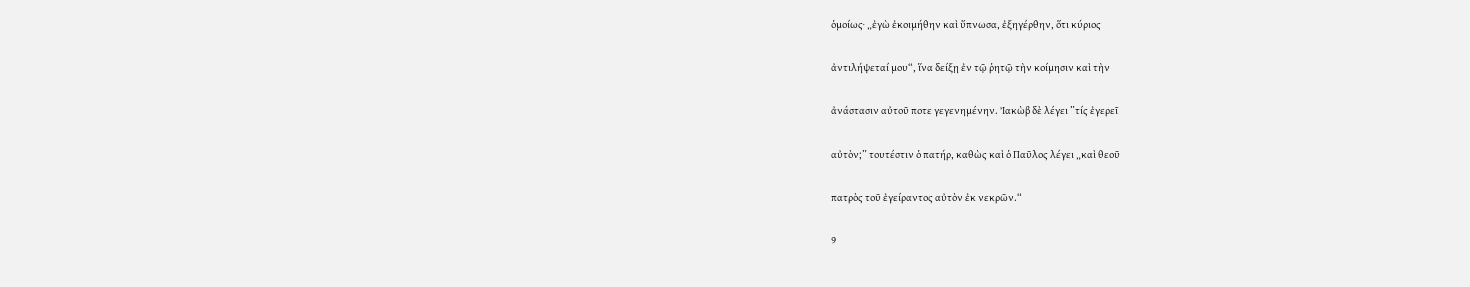ὁμοίως· „ἐγὼ ἐκοιμήθην καὶ ὕπνωσα, ἐξηγέρθην, ὅτι κύριος

ἀντιλήψεταί μου“, ἵνα δείξῃ ἐν τῷ ῥητῷ τὴν κοίμησιν καὶ τὴν

ἀνάστασιν αὐτοῦ ποτε γεγενημένην. Ἰακὼβ δὲ λέγει ”τίς ἐγερεῖ

αὐτὸν;” τουτέστιν ὁ πατήρ, καθὼς καὶ ὁ Παῦλος λέγει „καὶ θεοῦ

πατρὸς τοῦ ἐγείραντος αὐτὸν ἐκ νεκρῶν.“

9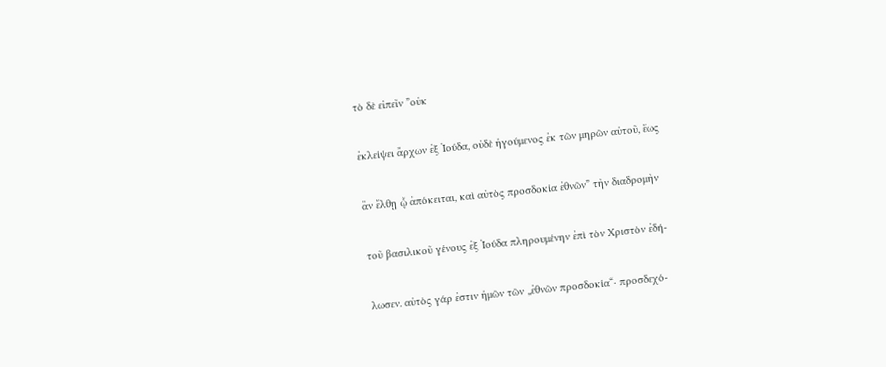τὸ δὲ εἰπεῖν ”οὐκ

ἐκλείψει ἄρχων ἐξ Ἰούδα, οὐδὲ ἡγούμενος ἐκ τῶν μηρῶν αὐτοῦ, ἕως

ἂν ἔλθῃ ᾧ ἀπόκειται, καὶ αὐτὸς προσδοκία ἐθνῶν” τὴν διαδρομὴν

τοῦ βασιλικοῦ γένους ἐξ Ἰούδα πληρουμένην ἐπὶ τὸν Χριστὸν ἐδή-

λωσεν. αὐτὸς γάρ ἐστιν ἡμῶν τῶν „ἐθνῶν προσδοκία“· προσδεχό-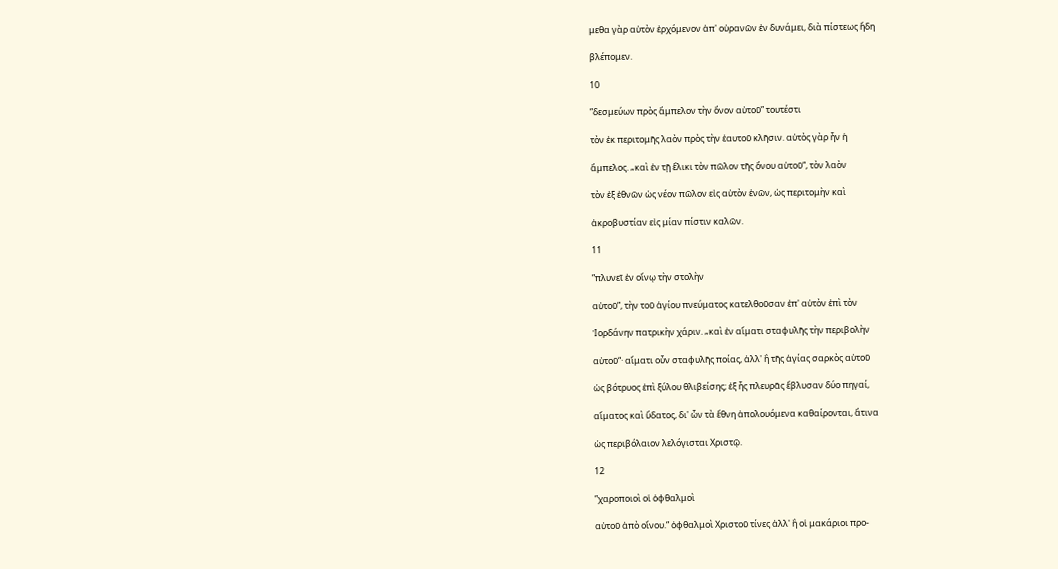μεθα γὰρ αὐτὸν ἐρχόμενον ἀπ' οὐρανῶν ἐν δυνάμει, διὰ πίστεως ἤδη

βλέπομεν.

10

”δεσμεύων πρὸς ἄμπελον τὴν ὄνον αὐτοῦ” τουτέστι

τὸν ἐκ περιτομῆς λαὸν πρὸς τὴν ἑαυτοῦ κλῆσιν. αὐτὸς γὰρ ἦν ἡ

ἄμπελος. „καὶ ἐν τῇ ἕλικι τὸν πῶλον τῆς ὄνου αὐτοῦ“, τὸν λαὸν

τὸν ἐξ ἐθνῶν ὡς νέον πῶλον εἰς αὑτὸν ἑνῶν, ὡς περιτομὴν καὶ

ἀκροβυστίαν εἰς μίαν πίστιν καλῶν.

11

”πλυνεῖ ἐν οἴνῳ τὴν στολὴν

αὐτοῦ”, τὴν τοῦ ἁγίου πνεύματος κατελθοῦσαν ἐπ' αὐτὸν ἐπὶ τὸν

Ἰορδάνην πατρικὴν χάριν. „καὶ ἐν αἵματι σταφυλῆς τὴν περιβολὴν

αὐτοῦ“· αἵματι οὖν σταφυλῆς ποίας, ἀλλ' ἢ τῆς ἁγίας σαρκὸς αὐτοῦ

ὡς βότρυος ἐπὶ ξύλου θλιβείσης; ἐξ ἧς πλευρᾶς ἔβλυσαν δύο πηγαί,

αἵματος καὶ ὕδατος, δι' ὧν τὰ ἔθνη ἀπολουόμενα καθαίρονται, ἅτινα

ὡς περιβόλαιον λελόγισται Χριστῷ.

12

”χαροποιοὶ οἱ ὀφθαλμοὶ

αὐτοῦ ἀπὸ οἴνου.” ὀφθαλμοὶ Χριστοῦ τίνες ἀλλ' ἢ οἱ μακάριοι προ-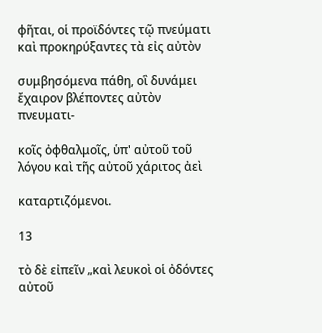φῆται, οἱ προϊδόντες τῷ πνεύματι καὶ προκηρύξαντες τὰ εἰς αὐτὸν

συμβησόμενα πάθη, οἳ δυνάμει ἔχαιρον βλέποντες αὐτὸν πνευματι-

κοῖς ὀφθαλμοῖς, ὑπ' αὐτοῦ τοῦ λόγου καὶ τῆς αὐτοῦ χάριτος ἀεὶ

καταρτιζόμενοι.

13

τὸ δὲ εἰπεῖν „καὶ λευκοὶ οἱ ὀδόντες αὐτοῦ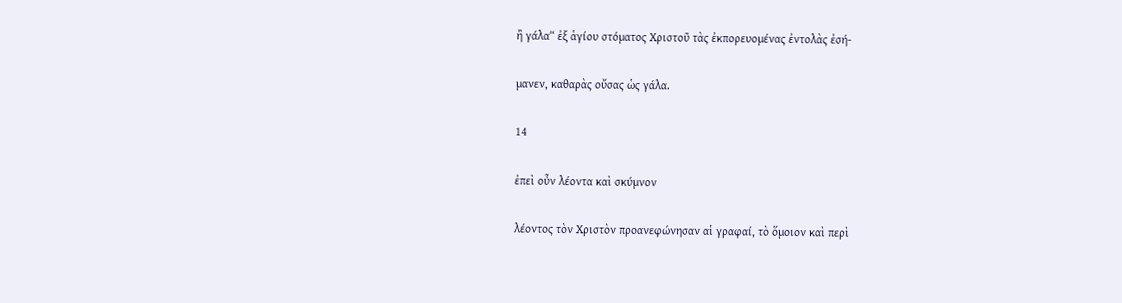ἢ γάλα“ ἐξ ἁγίου στόματος Χριστοῦ τὰς ἐκπορευομένας ἐντολὰς ἐσή-

μανεν, καθαρὰς οὔσας ὡς γάλα.

14

ἐπεὶ οὖν λέοντα καὶ σκύμνον

λέοντος τὸν Χριστὸν προανεφώνησαν αἱ γραφαί, τὸ ὅμοιον καὶ περὶ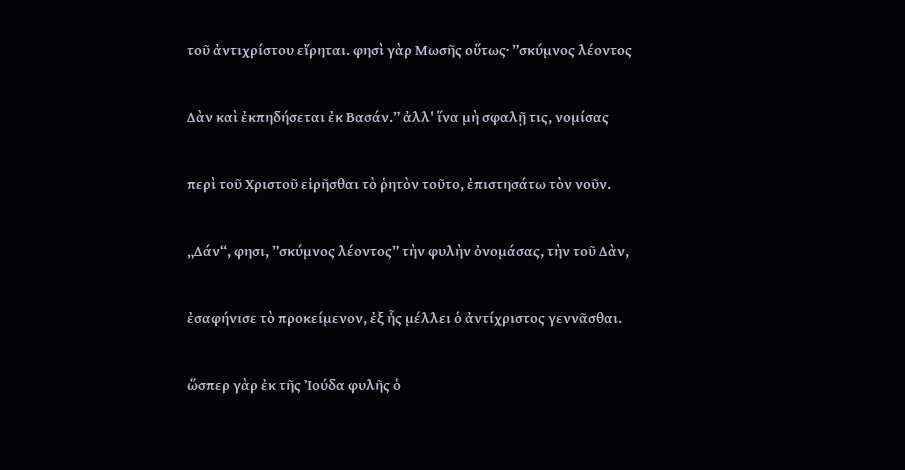τοῦ ἀντιχρίστου εἴρηται. φησὶ γὰρ Μωσῆς οὕτως· ”σκύμνος λέοντος

Δὰν καὶ ἐκπηδήσεται ἐκ Βασάν.” ἀλλ' ἵνα μὴ σφαλῇ τις, νομίσας

περὶ τοῦ Χριστοῦ εἰρῆσθαι τὸ ῥητὸν τοῦτο, ἐπιστησάτω τὸν νοῦν.

„Δάν“, φησι, ”σκύμνος λέοντος” τὴν φυλὴν ὀνομάσας, τὴν τοῦ Δὰν,

ἐσαφήνισε τὸ προκείμενον, ἐξ ἧς μέλλει ὁ ἀντίχριστος γεννᾶσθαι.

ὥσπερ γὰρ ἐκ τῆς Ἰούδα φυλῆς ὁ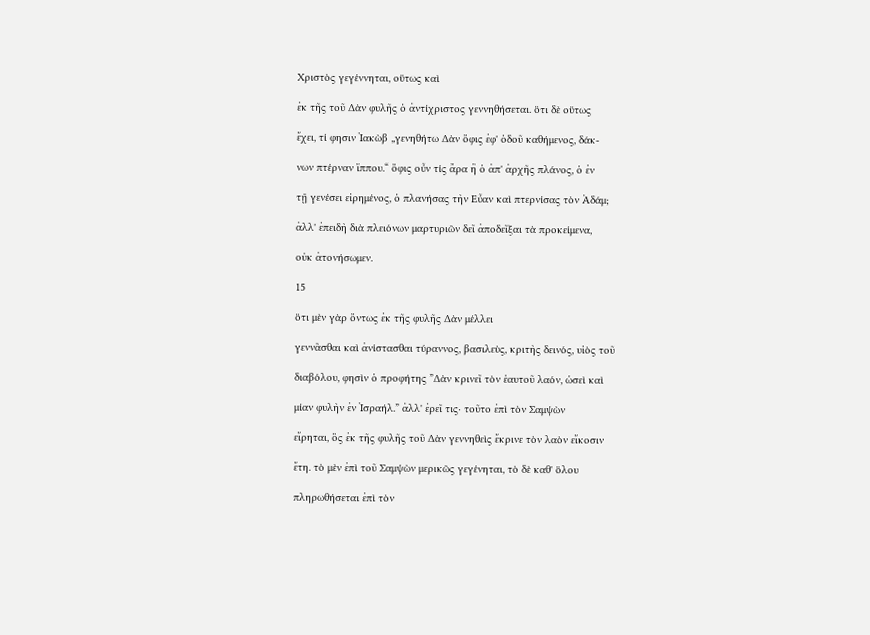Χριστὸς γεγέννηται, οὕτως καὶ

ἐκ τῆς τοῦ Δὰν φυλῆς ὁ ἀντίχριστος γεννηθήσεται. ὅτι δὲ οὕτως

ἔχει, τί φησιν Ἰακὼβ „γενηθήτω Δὰν ὄφις ἐφ' ὁδοῦ καθήμενος, δάκ-

νων πτέρναν ἵππου.“ ὄφις οὖν τίς ἄρα ἢ ὁ ἀπ' ἀρχῆς πλάνος, ὁ ἐν

τῇ γενέσει εἰρημένος, ὁ πλανήσας τὴν Εὖαν καὶ πτερνίσας τὸν Ἀδάμ;

ἀλλ' ἐπειδὴ διὰ πλειόνων μαρτυριῶν δεῖ ἀποδεῖξαι τὰ προκείμενα,

οὐκ ἀτονήσωμεν.

15

ὅτι μὲν γὰρ ὄντως ἐκ τῆς φυλῆς Δὰν μέλλει

γεννᾶσθαι καὶ ἀνίστασθαι τύραννος, βασιλεὺς, κριτὴς δεινός, υἱὸς τοῦ

διαβόλου, φησὶν ὁ προφήτης ”Δὰν κρινεῖ τὸν ἑαυτοῦ λαόν, ὡσεὶ καὶ

μίαν φυλὴν ἐν Ἰσραήλ.” ἀλλ' ἐρεῖ τις· τοῦτο ἐπὶ τὸν Σαμψὼν

εἴρηται, ὃς ἐκ τῆς φυλῆς τοῦ Δὰν γεννηθεὶς ἔκρινε τὸν λαὸν εἴκοσιν

ἔτη. τὸ μὲν ἐπὶ τοῦ Σαμψὼν μερικῶς γεγένηται, τὸ δὲ καθ' ὅλου

πληρωθήσεται ἐπὶ τὸν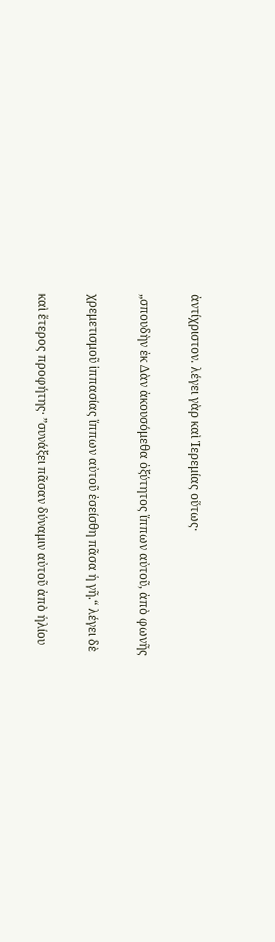ἀντίχριστον. λέγει γὰρ καὶ Ἱερεμίας οὕτως·

„σπουδὴν ἐκ Δὰν ἀκουσόμεθα ὀξύτητος ἵππων αὐτοῦ, ἀπὸ φωνῆς

χρεμετισμοῦ ἱππασίας ἵππων αὐτοῦ ἐσείσθη πᾶσα ἡ γῆ.“ λέγει δὲ

καὶ ἕτερος προφήτης· ”συνάξει πᾶσαν δύναμιν αὐτοῦ ἀπὸ ἡλίου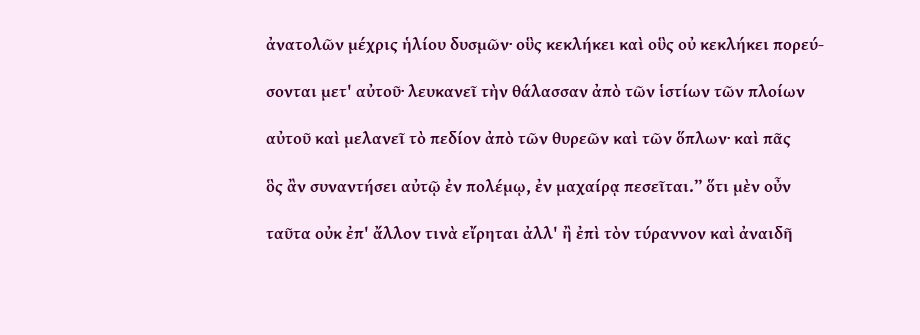ἀνατολῶν μέχρις ἡλίου δυσμῶν· οὓς κεκλήκει καὶ οὓς οὐ κεκλήκει πορεύ-

σονται μετ' αὐτοῦ· λευκανεῖ τὴν θάλασσαν ἀπὸ τῶν ἱστίων τῶν πλοίων

αὐτοῦ καὶ μελανεῖ τὸ πεδίον ἀπὸ τῶν θυρεῶν καὶ τῶν ὅπλων· καὶ πᾶς

ὃς ἂν συναντήσει αὐτῷ ἐν πολέμῳ, ἐν μαχαίρᾳ πεσεῖται.” ὅτι μὲν οὖν

ταῦτα οὐκ ἐπ' ἄλλον τινὰ εἴρηται ἀλλ' ἢ ἐπὶ τὸν τύραννον καὶ ἀναιδῆ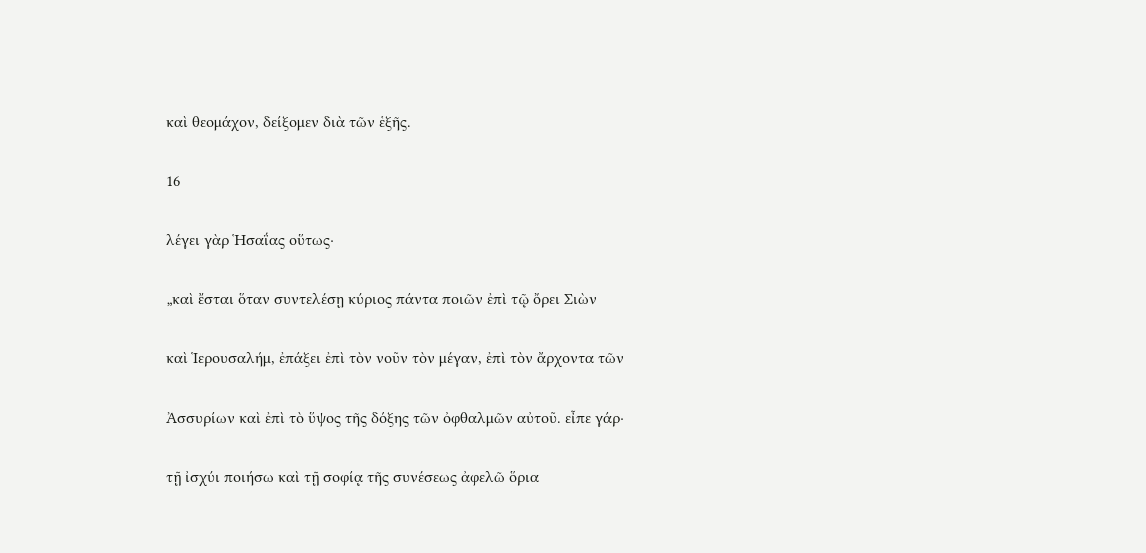καὶ θεομάχον, δείξομεν διὰ τῶν ἑξῆς.

16

λέγει γὰρ Ἡσαΐας οὕτως·

„καὶ ἔσται ὅταν συντελέσῃ κύριος πάντα ποιῶν ἐπὶ τῷ ὄρει Σιὼν

καὶ Ἱερουσαλήμ, ἐπάξει ἐπὶ τὸν νοῦν τὸν μέγαν, ἐπὶ τὸν ἄρχοντα τῶν

Ἀσσυρίων καὶ ἐπὶ τὸ ὕψος τῆς δόξης τῶν ὀφθαλμῶν αὐτοῦ. εἶπε γάρ·

τῇ ἰσχύι ποιήσω καὶ τῇ σοφίᾳ τῆς συνέσεως ἀφελῶ ὅρια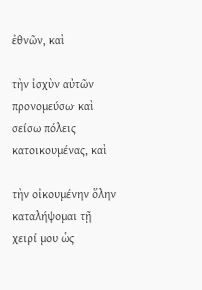ἐθνῶν, καὶ

τὴν ἰσχὺν αὐτῶν προνομεύσω· καὶ σείσω πόλεις κατοικουμένας, καὶ

τὴν οἰκουμένην ὅλην καταλήψομαι τῇ χειρί μου ὡς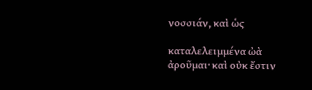νοσσιάν, καὶ ὡς

καταλελειμμένα ὠὰ ἀροῦμαι· καὶ οὐκ ἔστιν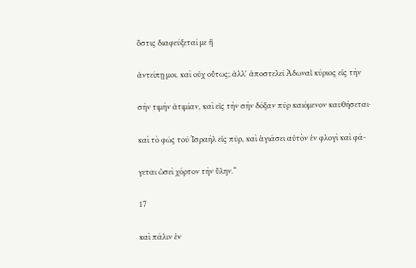ὅστις διαφεύξεταί με ἢ

ἀντείπῃ μοι. καὶ οὐχ οὕτως; ἀλλ' ἀποστελεῖ Ἀδωναῒ κύριος εἰς τὴν

σὴν τιμὴν ἀτιμίαν, καὶ εἰς τὴν σὴν δόξαν πῦρ καιόμενον καυθήσεται·

καὶ τὸ φῶς τοῦ Ἰσραὴλ εἰς πῦρ, καὶ ἁγιάσει αὐτὸν ἐν φλογὶ καὶ φά-

γεται ὡσεὶ χόρτον τὴν ὕλην.“

17

καὶ πάλιν ἐν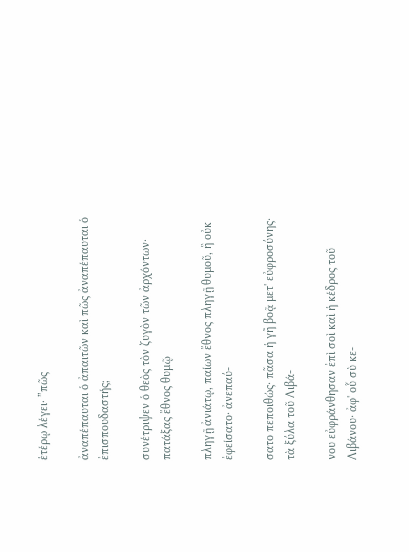ἑτέρῳ λέγει· ”πῶς

ἀναπέπαυται ὁ ἀπαιτῶν καὶ πῶς ἀναπέπαυται ὁ ἐπισπουδαστής;

συνέτριψεν ὁ θεὸς τὸν ζυγὸν τῶν ἀρχόντων· πατάξας ἔθνος θυμῷ

πληγῇ ἀνιάτῳ, παίων ἔθνος πληγῇ θυμοῦ, ἣ οὐκ ἐφείσατο· ἀνεπαύ-

σατο πεποιθώς· πᾶσα ἡ γῆ βοᾷ μετ' εὐφροσύνης· τὰ ξύλα τοῦ Λιβά-

νου εὐφράνθησαν ἐπὶ σοὶ καὶ ἡ κέδρος τοῦ Λιβάνου· ἀφ' οὗ σὺ κε-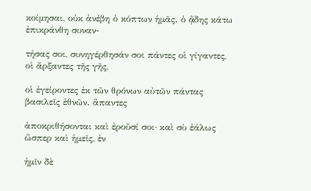κοίμησαι, οὐκ ἀνέβη ὁ κόπτων ἡμᾶς. ὁ ᾅδης κάτω ἐπικράνθη συναν-

τήσας σοι, συνηγέρθησάν σοι πάντες οἱ γίγαντες, οἱ ἄρξαντες τῆς γῆς,

οἱ ἐγείροντες ἐκ τῶν θρόνων αὐτῶν πάντας βασιλεῖς ἐθνῶν. ἅπαντες

ἀποκριθήσονται καὶ ἐροῦσί σοι· καὶ σὺ ἑάλως ὥσπερ καὶ ἡμεῖς, ἐν

ἡμῖν δὲ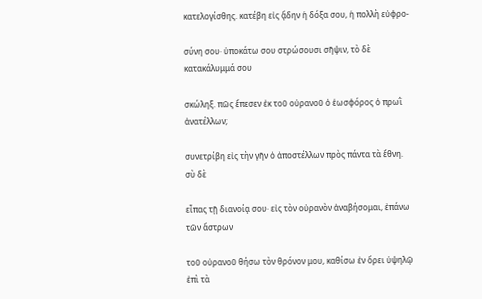κατελογίσθης. κατέβη εἰς ᾅδην ἡ δόξα σου, ἡ πολλὴ εὐφρο-

σύνη σου· ὑποκάτω σου στρώσουσι σῆψιν, τὸ δὲ κατακάλυμμά σου

σκώληξ. πῶς ἔπεσεν ἐκ τοῦ οὐρανοῦ ὁ ἑωσφόρος ὁ πρωῒ ἀνατέλλων;

συνετρίβη εἰς τὴν γῆν ὁ ἀποστέλλων πρὸς πάντα τὰ ἔθνη. σὺ δὲ

εἶπας τῇ διανοίᾳ σου· εἰς τὸν οὐρανὸν ἀναβήσομαι, ἐπάνω τῶν ἄστρων

τοῦ οὐρανοῦ θήσω τὸν θρόνον μου, καθίσω ἐν ὄρει ὑψηλῷ ἐπὶ τὰ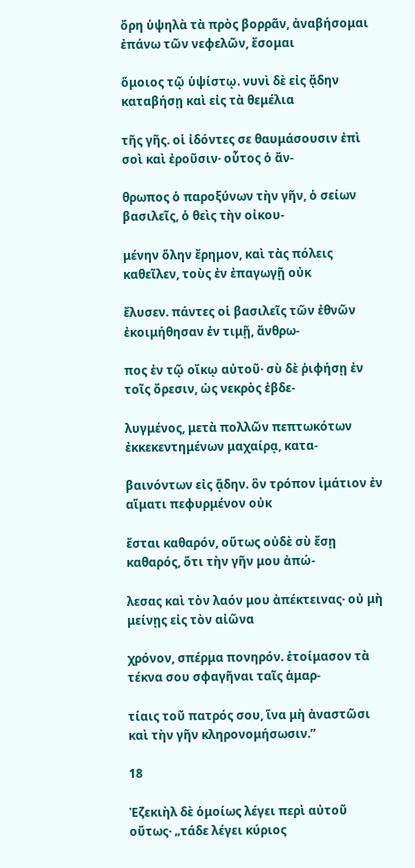ὄρη ὑψηλὰ τὰ πρὸς βορρᾶν, ἀναβήσομαι ἐπάνω τῶν νεφελῶν, ἔσομαι

ὅμοιος τῷ ὑψίστῳ. νυνὶ δὲ εἰς ᾅδην καταβήσῃ καὶ εἰς τὰ θεμέλια

τῆς γῆς. οἱ ἰδόντες σε θαυμάσουσιν ἐπὶ σοὶ καὶ ἐροῦσιν· οὗτος ὁ ἄν-

θρωπος ὁ παροξύνων τὴν γῆν, ὁ σείων βασιλεῖς, ὁ θεὶς τὴν οἰκου-

μένην ὅλην ἔρημον, καὶ τὰς πόλεις καθεῖλεν, τοὺς ἐν ἐπαγωγῇ οὐκ

ἔλυσεν. πάντες οἱ βασιλεῖς τῶν ἐθνῶν ἐκοιμήθησαν ἐν τιμῇ, ἄνθρω-

πος ἐν τῷ οἴκῳ αὐτοῦ· σὺ δὲ ῥιφήσῃ ἐν τοῖς ὄρεσιν, ὡς νεκρὸς ἐβδε-

λυγμένος, μετὰ πολλῶν πεπτωκότων ἐκκεκεντημένων μαχαίρᾳ, κατα-

βαινόντων εἰς ᾅδην. ὃν τρόπον ἱμάτιον ἐν αἵματι πεφυρμένον οὐκ

ἔσται καθαρόν, οὕτως οὐδὲ σὺ ἔσῃ καθαρός, ὅτι τὴν γῆν μου ἀπώ-

λεσας καὶ τὸν λαόν μου ἀπέκτεινας· οὐ μὴ μείνῃς εἰς τὸν αἰῶνα

χρόνον, σπέρμα πονηρόν. ἑτοίμασον τὰ τέκνα σου σφαγῆναι ταῖς ἁμαρ-

τίαις τοῦ πατρός σου, ἵνα μὴ ἀναστῶσι καὶ τὴν γῆν κληρονομήσωσιν.”

18

Ἐζεκιὴλ δὲ ὁμοίως λέγει περὶ αὐτοῦ οὕτως· „τάδε λέγει κύριος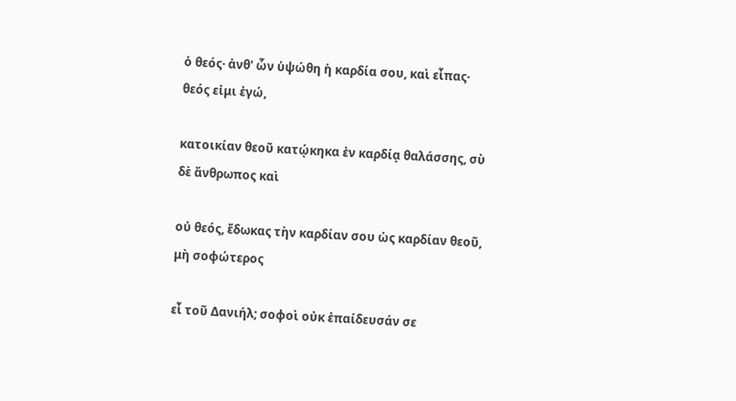ὁ θεός· ἀνθ' ὧν ὑψώθη ἡ καρδία σου, καὶ εἶπας· θεός εἰμι ἐγώ,

κατοικίαν θεοῦ κατῴκηκα ἐν καρδίᾳ θαλάσσης, σὺ δὲ ἄνθρωπος καὶ

οὐ θεός, ἔδωκας τὴν καρδίαν σου ὡς καρδίαν θεοῦ, μὴ σοφώτερος

εἶ τοῦ Δανιήλ; σοφοὶ οὐκ ἐπαίδευσάν σε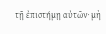τῇ ἐπιστήμῃ αὐτῶν· μὴ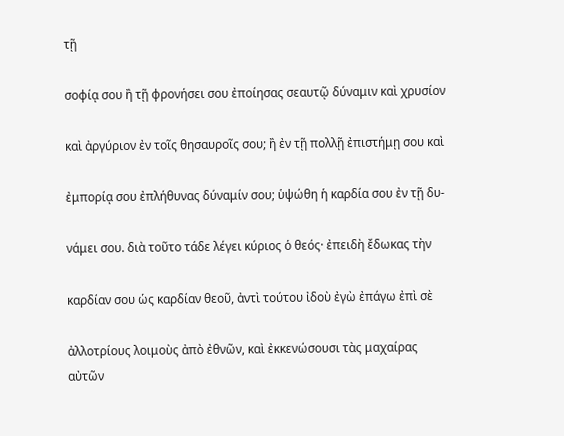τῇ

σοφίᾳ σου ἢ τῇ φρονήσει σου ἐποίησας σεαυτῷ δύναμιν καὶ χρυσίον

καὶ ἀργύριον ἐν τοῖς θησαυροῖς σου; ἢ ἐν τῇ πολλῇ ἐπιστήμῃ σου καὶ

ἐμπορίᾳ σου ἐπλήθυνας δύναμίν σου; ὑψώθη ἡ καρδία σου ἐν τῇ δυ-

νάμει σου. διὰ τοῦτο τάδε λέγει κύριος ὁ θεός· ἐπειδὴ ἔδωκας τὴν

καρδίαν σου ὡς καρδίαν θεοῦ, ἀντὶ τούτου ἰδοὺ ἐγὼ ἐπάγω ἐπὶ σὲ

ἀλλοτρίους λοιμοὺς ἀπὸ ἐθνῶν, καὶ ἐκκενώσουσι τὰς μαχαίρας αὐτῶν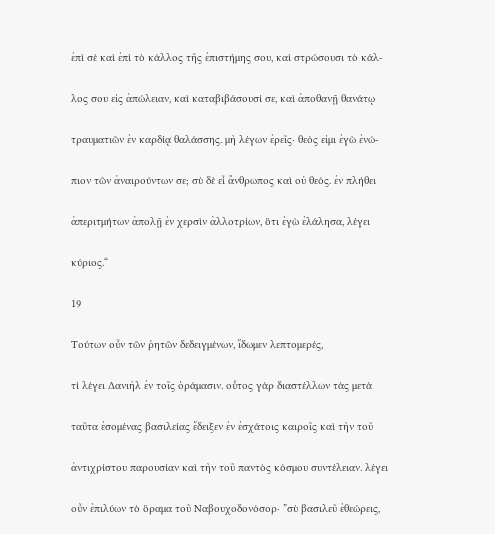ἐπὶ σὲ καὶ ἐπὶ τὸ κάλλος τῆς ἐπιστήμης σου, καὶ στρώσουσι τὸ κάλ-

λος σου εἰς ἀπώλειαν, καὶ καταβιβάσουσί σε, καὶ ἀποθανῇ θανάτῳ

τραυματιῶν ἐν καρδίᾳ θαλάσσης. μὴ λέγων ἐρεῖς· θεός εἰμι ἐγὼ ἐνώ-

πιον τῶν ἀναιρούντων σε; σὺ δὲ εἶ ἄνθρωπος καὶ οὐ θεός. ἐν πλήθει

ἀπεριτμήτων ἀπολῇ ἐν χερσὶν ἀλλοτρίων, ὅτι ἐγὼ ἐλάλησα, λέγει

κύριος.“

19

Τούτων οὖν τῶν ῥητῶν δεδειγμένων, ἴδωμεν λεπτομερές,

τί λέγει Δανιὴλ ἐν τοῖς ὁράμασιν. οὗτος γὰρ διαστέλλων τὰς μετὰ

ταῦτα ἐσομένας βασιλείας ἔδειξεν ἐν ἐσχάτοις καιροῖς καὶ τὴν τοῦ

ἀντιχρίστου παρουσίαν καὶ τὴν τοῦ παντὸς κόσμου συντέλειαν. λέγει

οὖν ἐπιλύων τὸ ὅραμα τοῦ Ναβουχοδονόσορ· ”σὺ βασιλεῦ ἐθεώρεις,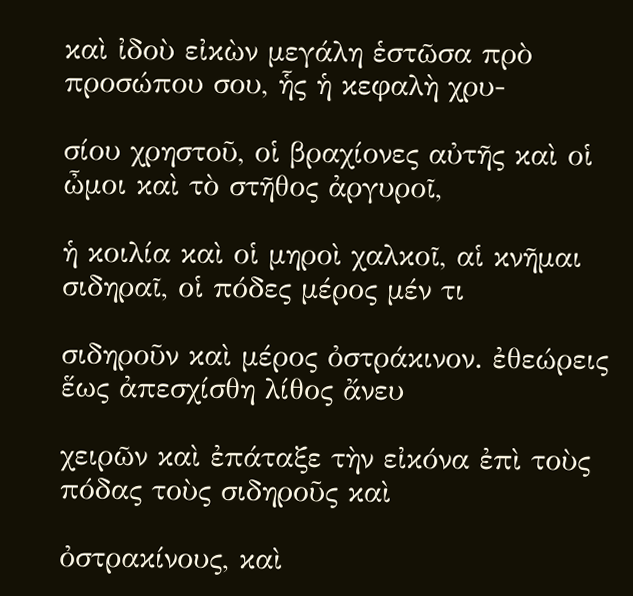καὶ ἰδοὺ εἰκὼν μεγάλη ἑστῶσα πρὸ προσώπου σου, ἧς ἡ κεφαλὴ χρυ-

σίου χρηστοῦ, οἱ βραχίονες αὐτῆς καὶ οἱ ὦμοι καὶ τὸ στῆθος ἀργυροῖ,

ἡ κοιλία καὶ οἱ μηροὶ χαλκοῖ, αἱ κνῆμαι σιδηραῖ, οἱ πόδες μέρος μέν τι

σιδηροῦν καὶ μέρος ὀστράκινον. ἐθεώρεις ἕως ἀπεσχίσθη λίθος ἄνευ

χειρῶν καὶ ἐπάταξε τὴν εἰκόνα ἐπὶ τοὺς πόδας τοὺς σιδηροῦς καὶ

ὀστρακίνους, καὶ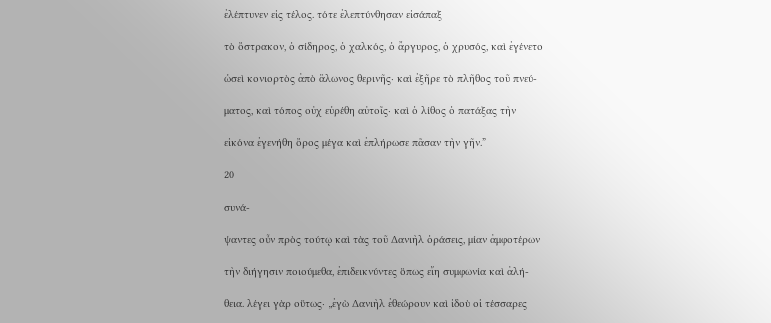ἐλέπτυνεν εἰς τέλος. τότε ἐλεπτύνθησαν εἰσάπαξ

τὸ ὄστρακον, ὁ σίδηρος, ὁ χαλκός, ὁ ἄργυρος, ὁ χρυσός, καὶ ἐγένετο

ὡσεὶ κονιορτὸς ἀπὸ ἅλωνος θερινῆς· καὶ ἐξῆρε τὸ πλῆθος τοῦ πνεύ-

ματος, καὶ τόπος οὐχ εὑρέθη αὐτοῖς· καὶ ὁ λίθος ὁ πατάξας τὴν

εἰκόνα ἐγενήθη ὄρος μέγα καὶ ἐπλήρωσε πᾶσαν τὴν γῆν.”

20

συνά-

ψαντες οὖν πρὸς τούτῳ καὶ τὰς τοῦ Δανιὴλ ὁράσεις, μίαν ἀμφοτέρων

τὴν διήγησιν ποιούμεθα, ἐπιδεικνύντες ὅπως εἴη συμφωνία καὶ ἀλή-

θεια. λέγει γὰρ οὕτως· „ἐγὼ Δανιὴλ ἐθεώρουν καὶ ἰδοὺ οἱ τέσσαρες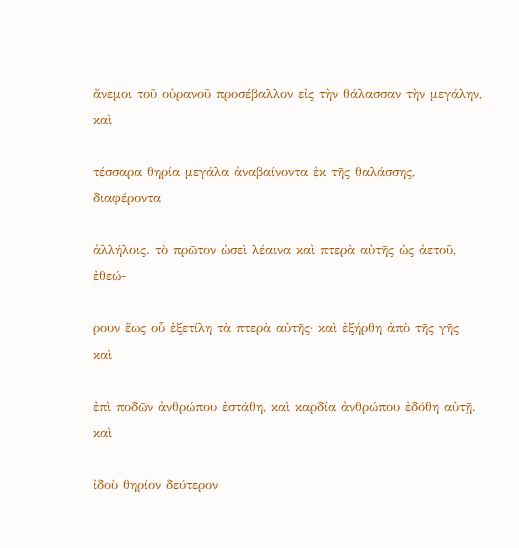ἄνεμοι τοῦ οὐρανοῦ προσέβαλλον εἰς τὴν θάλασσαν τὴν μεγάλην, καὶ

τέσσαρα θηρία μεγάλα ἀναβαίνοντα ἐκ τῆς θαλάσσης, διαφέροντα

ἀλλήλοις. τὸ πρῶτον ὡσεὶ λέαινα καὶ πτερὰ αὐτῆς ὡς ἀετοῦ, ἐθεώ-

ρουν ἕως οὗ ἐξετίλη τὰ πτερὰ αὐτῆς· καὶ ἐξήρθη ἀπὸ τῆς γῆς καὶ

ἐπὶ ποδῶν ἀνθρώπου ἐστάθη, καὶ καρδία ἀνθρώπου ἐδόθη αὐτῇ. καὶ

ἰδοὺ θηρίον δεύτερον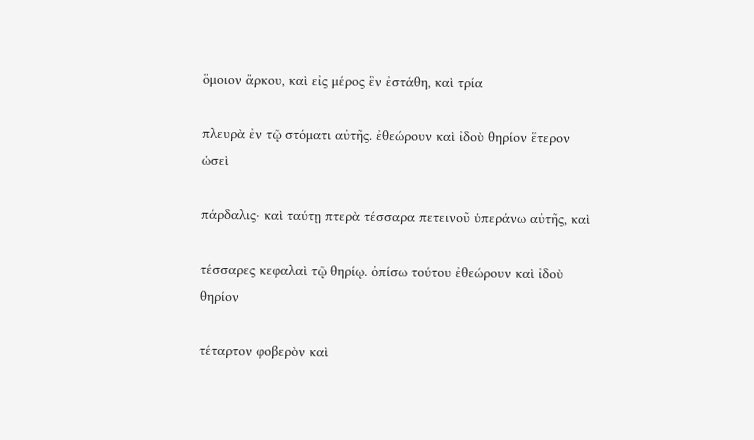ὅμοιον ἄρκου, καὶ εἰς μέρος ἓν ἐστάθη, καὶ τρία

πλευρὰ ἐν τῷ στόματι αὐτῆς. ἐθεώρουν καὶ ἰδοὺ θηρίον ἕτερον ὡσεὶ

πάρδαλις· καὶ ταύτῃ πτερὰ τέσσαρα πετεινοῦ ὑπεράνω αὐτῆς, καὶ

τέσσαρες κεφαλαὶ τῷ θηρίῳ. ὀπίσω τούτου ἐθεώρουν καὶ ἰδοὺ θηρίον

τέταρτον φοβερὸν καὶ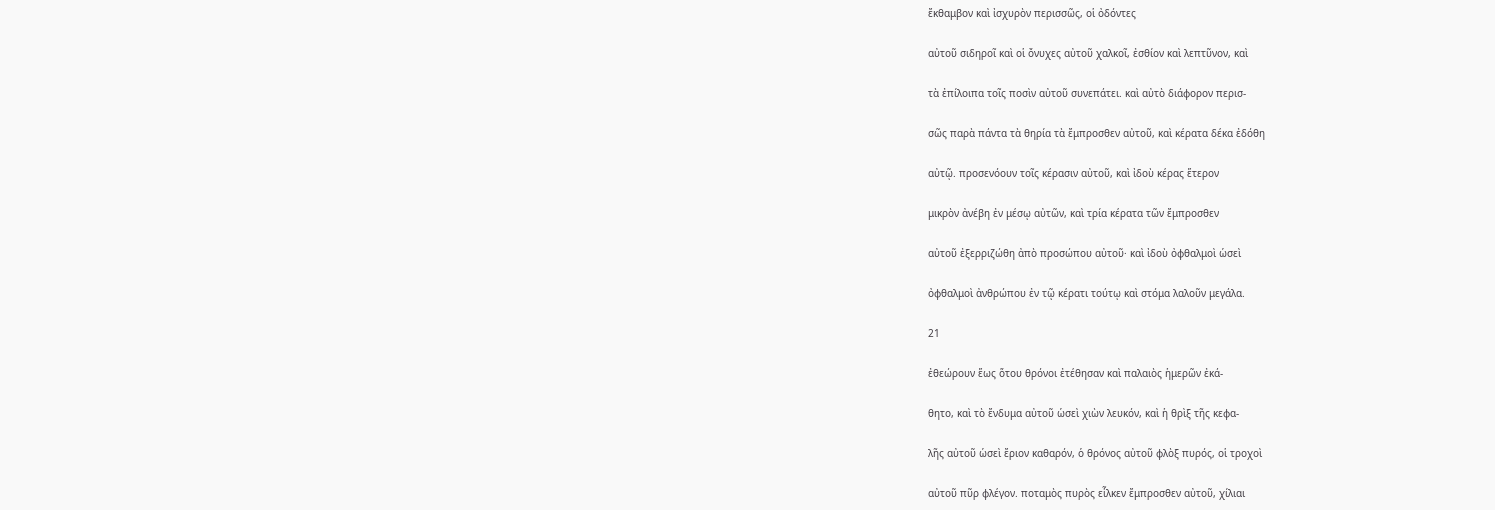ἔκθαμβον καὶ ἰσχυρὸν περισσῶς, οἱ ὀδόντες

αὐτοῦ σιδηροῖ καὶ οἱ ὄνυχες αὐτοῦ χαλκοῖ, ἐσθίον καὶ λεπτῦνον, καὶ

τὰ ἐπίλοιπα τοῖς ποσὶν αὐτοῦ συνεπάτει. καὶ αὐτὸ διάφορον περισ-

σῶς παρὰ πάντα τὰ θηρία τὰ ἔμπροσθεν αὐτοῦ, καὶ κέρατα δέκα ἐδόθη

αὐτῷ. προσενόουν τοῖς κέρασιν αὐτοῦ, καὶ ἰδοὺ κέρας ἕτερον

μικρὸν ἀνέβη ἐν μέσῳ αὐτῶν, καὶ τρία κέρατα τῶν ἔμπροσθεν

αὐτοῦ ἐξερριζώθη ἀπὸ προσώπου αὐτοῦ· καὶ ἰδοὺ ὀφθαλμοὶ ὡσεὶ

ὀφθαλμοὶ ἀνθρώπου ἐν τῷ κέρατι τούτῳ καὶ στόμα λαλοῦν μεγάλα.

21

ἐθεώρουν ἕως ὅτου θρόνοι ἐτέθησαν καὶ παλαιὸς ἡμερῶν ἐκά-

θητο, καὶ τὸ ἔνδυμα αὐτοῦ ὡσεὶ χιὼν λευκόν, καὶ ἡ θρὶξ τῆς κεφα-

λῆς αὐτοῦ ὡσεὶ ἔριον καθαρόν, ὁ θρόνος αὐτοῦ φλὸξ πυρός, οἱ τροχοὶ

αὐτοῦ πῦρ φλέγον. ποταμὸς πυρὸς εἷλκεν ἔμπροσθεν αὐτοῦ, χίλιαι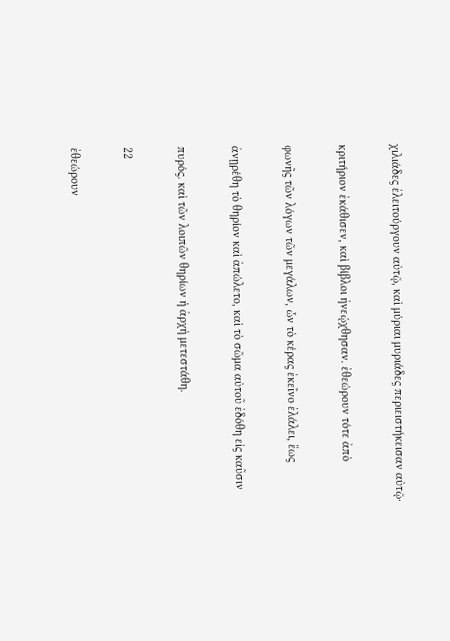χιλιάδες ἐλειτούργουν αὐτῷ, καὶ μύριαι μυριάδες περιειστήκεισαν αὐτῷ·

κριτήριον ἐκάθισεν, καὶ βίβλοι ἠνεῴχθησαν. ἐθεώρουν τότε ἀπὸ

φωνῆς τῶν λόγων τῶν μεγάλων, ὧν τὸ κέρας ἐκεῖνο ἐλάλει, ἕως

ἀνῃρέθη τὸ θηρίον καὶ ἀπώλετο, καὶ τὸ σῶμα αὐτοῦ ἐδόθη εἰς καῦσιν

πυρός. καὶ τῶν λοιπῶν θηρίων ἡ ἀρχὴ μετεστάθη.

22

ἐθεώρουν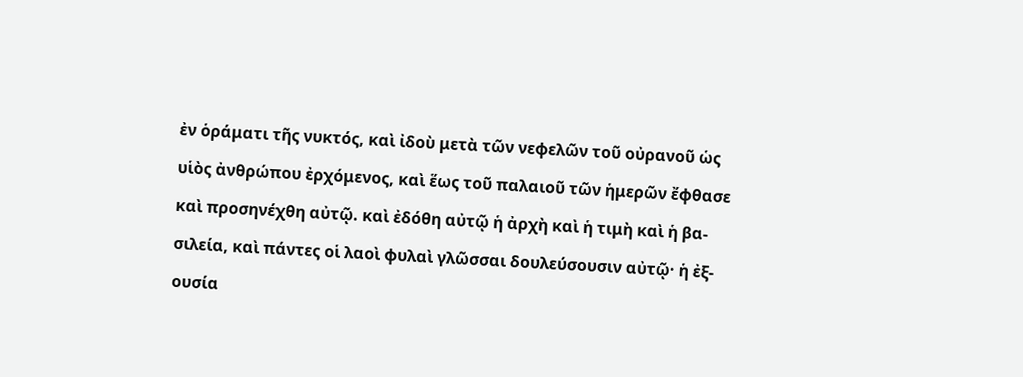ἐν ὁράματι τῆς νυκτός, καὶ ἰδοὺ μετὰ τῶν νεφελῶν τοῦ οὐρανοῦ ὡς

υἱὸς ἀνθρώπου ἐρχόμενος, καὶ ἕως τοῦ παλαιοῦ τῶν ἡμερῶν ἔφθασε

καὶ προσηνέχθη αὐτῷ. καὶ ἐδόθη αὐτῷ ἡ ἀρχὴ καὶ ἡ τιμὴ καὶ ἡ βα-

σιλεία, καὶ πάντες οἱ λαοὶ φυλαὶ γλῶσσαι δουλεύσουσιν αὐτῷ· ἡ ἐξ-

ουσία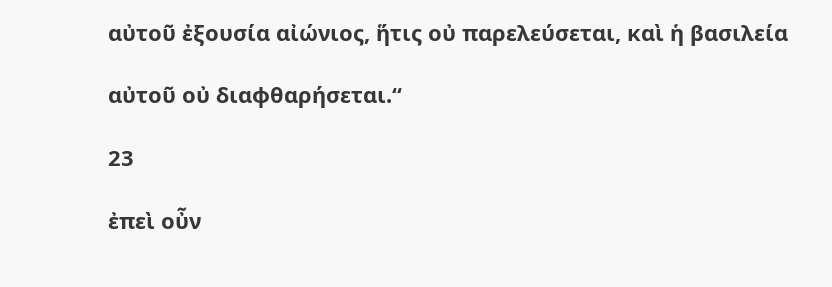αὐτοῦ ἐξουσία αἰώνιος, ἥτις οὐ παρελεύσεται, καὶ ἡ βασιλεία

αὐτοῦ οὐ διαφθαρήσεται.“

23

ἐπεὶ οὖν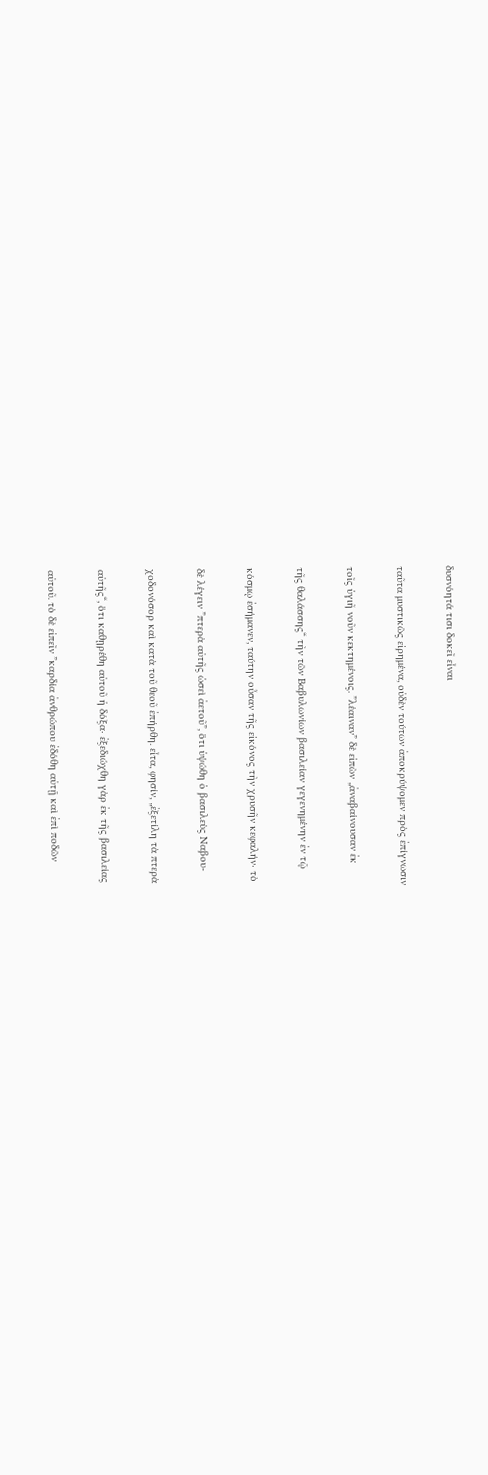δυσνόητά τισι δοκεῖ εἶναι

ταῦτα μυστικῶς εἰρημένα, οὐδὲν τούτων ἀποκρύψομεν πρὸς ἐπίγνωσιν

τοῖς ὑγιῆ νοῦν κεκτημένοις. ”λέαιναν” δὲ εἰπὼν „ἀναβαίνουσαν ἐκ

τῆς θαλάσσης“ τὴν τῶν Βαβυλωνίων βασιλείαν γεγενημένην ἐν τῷ

κόσμῳ ἐσήμανεν, ταύτην οὖσαν τῆς εἰκόνος τὴν χρυσῆν κεφαλήν· τὸ

δὲ λέγειν ”πτερὰ αὐτῆς ὡσεὶ ἀετοῦ”, ὅτι ὑψώθη ὁ βασιλεὺς Ναβου-

χοδονόσορ καὶ κατὰ τοῦ θεοῦ ἐπήρθη. εἶτα, φησίν, „ἐξετίλη τὰ πτερὰ

αὐτῆς“, ὅτι καθῃρέθη αὐτοῦ ἡ δόξα· ἐξεδιώχθη γὰρ ἐκ τῆς βασιλείας

αὐτοῦ. τὸ δὲ εἰπεῖν ”καρδία ἀνθρώπου ἐδόθη αὐτῇ καὶ ἐπὶ ποδῶν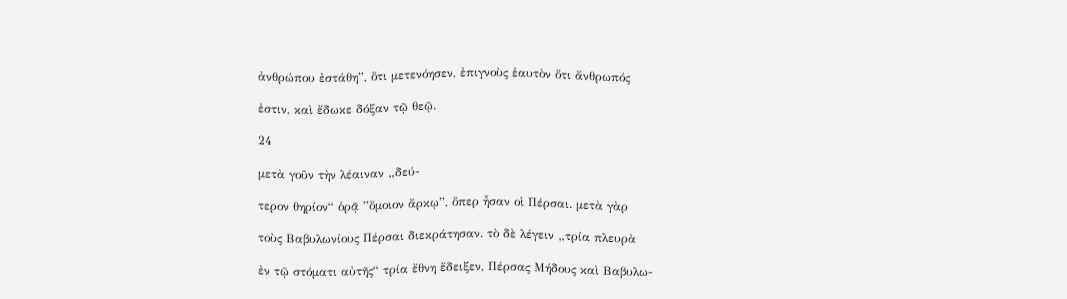ἀνθρώπου ἐστάθη”, ὅτι μετενόησεν, ἐπιγνοὺς ἑαυτὸν ὅτι ἄνθρωπός

ἐστιν, καὶ ἔδωκε δόξαν τῷ θεῷ.

24

μετὰ γοῦν τὴν λέαιναν „δεύ-

τερον θηρίον“ ὁρᾷ ”ὅμοιον ἄρκῳ”, ὅπερ ἦσαν οἱ Πέρσαι. μετὰ γὰρ

τοὺς Βαβυλωνίους Πέρσαι διεκράτησαν. τὸ δὲ λέγειν „τρία πλευρὰ

ἐν τῷ στόματι αὐτῆς“ τρία ἔθνη ἔδειξεν, Πέρσας Μήδους καὶ Βαβυλω-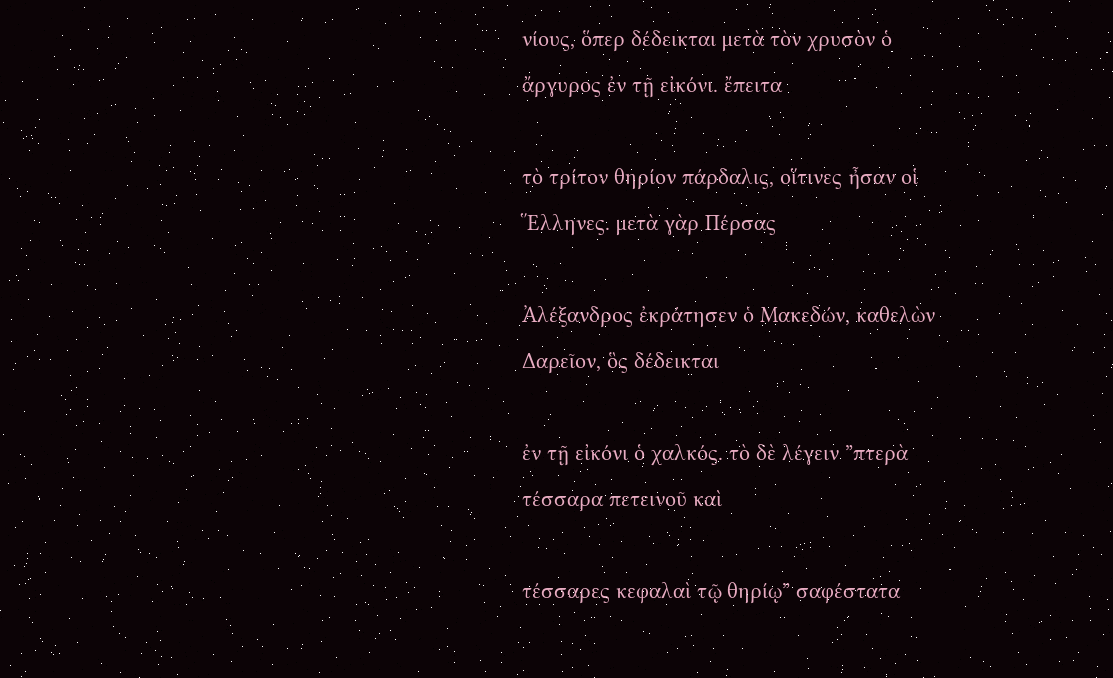νίους, ὅπερ δέδεικται μετὰ τὸν χρυσὸν ὁ ἄργυρος ἐν τῇ εἰκόνι. ἔπειτα

τὸ τρίτον θηρίον πάρδαλις, οἵτινες ἦσαν οἱ Ἕλληνες. μετὰ γὰρ Πέρσας

Ἀλέξανδρος ἐκράτησεν ὁ Μακεδών, καθελὼν Δαρεῖον, ὃς δέδεικται

ἐν τῇ εἰκόνι ὁ χαλκός. τὸ δὲ λέγειν ”πτερὰ τέσσαρα πετεινοῦ καὶ

τέσσαρες κεφαλαὶ τῷ θηρίῳ” σαφέστατα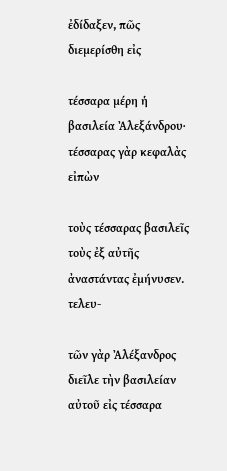ἐδίδαξεν, πῶς διεμερίσθη εἰς

τέσσαρα μέρη ἡ βασιλεία Ἀλεξάνδρου· τέσσαρας γὰρ κεφαλὰς εἰπὼν

τοὺς τέσσαρας βασιλεῖς τοὺς ἐξ αὐτῆς ἀναστάντας ἐμήνυσεν. τελευ-

τῶν γὰρ Ἀλέξανδρος διεῖλε τὴν βασιλείαν αὐτοῦ εἰς τέσσαρα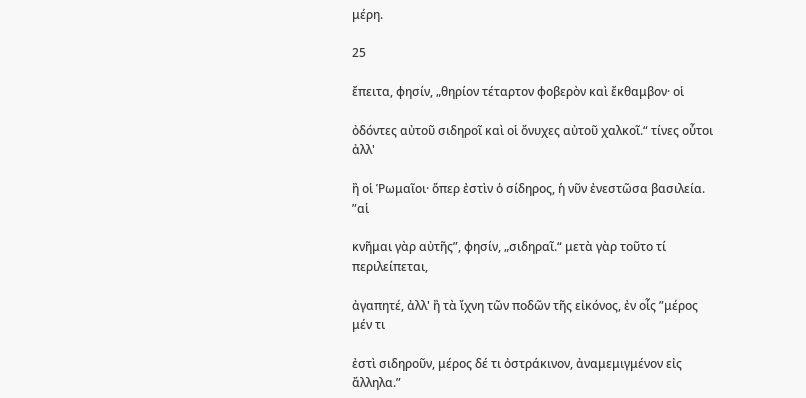μέρη.

25

ἔπειτα, φησίν, „θηρίον τέταρτον φοβερὸν καὶ ἔκθαμβον· οἱ

ὀδόντες αὐτοῦ σιδηροῖ καὶ οἱ ὄνυχες αὐτοῦ χαλκοῖ.“ τίνες οὗτοι ἀλλ'

ἢ οἱ Ῥωμαῖοι· ὅπερ ἐστὶν ὁ σίδηρος, ἡ νῦν ἐνεστῶσα βασιλεία. ”αἱ

κνῆμαι γὰρ αὐτῆς”, φησίν, „σιδηραῖ.“ μετὰ γὰρ τοῦτο τί περιλείπεται,

ἀγαπητέ, ἀλλ' ἢ τὰ ἴχνη τῶν ποδῶν τῆς εἰκόνος, ἐν οἷς ”μέρος μέν τι

ἐστὶ σιδηροῦν, μέρος δέ τι ὀστράκινον, ἀναμεμιγμένον εἰς ἄλληλα.”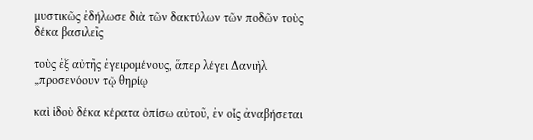μυστικῶς ἐδήλωσε διὰ τῶν δακτύλων τῶν ποδῶν τοὺς δέκα βασιλεῖς

τοὺς ἐξ αὐτῆς ἐγειρομένους, ἅπερ λέγει Δανιὴλ „προσενόουν τῷ θηρίῳ

καὶ ἰδοὺ δέκα κέρατα ὀπίσω αὐτοῦ, ἐν οἷς ἀναβήσεται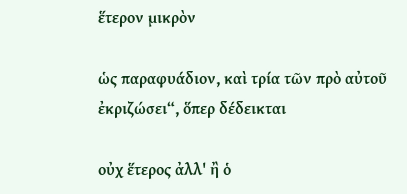ἕτερον μικρὸν

ὡς παραφυάδιον, καὶ τρία τῶν πρὸ αὐτοῦ ἐκριζώσει“, ὅπερ δέδεικται

οὐχ ἕτερος ἀλλ' ἢ ὁ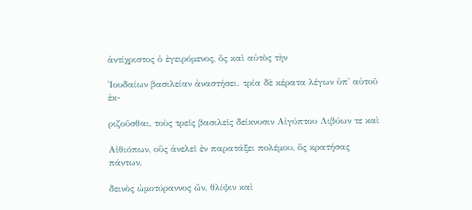ἀντίχριστος ὁ ἐγειρόμενος, ὃς καὶ αὐτὸς τὴν

Ἰουδαίων βασιλείαν ἀναστήσει. τρία δὲ κέρατα λέγων ὑπ' αὐτοῦ ἐκ-

ριζοῦσθαι, τοὺς τρεῖς βασιλεῖς δείκνυσιν Αἰγύπτου Λιβύων τε καὶ

Αἰθιόπων, οὓς ἀνελεῖ ἐν παρατάξει πολέμου, ὃς κρατήσας πάντων,

δεινὸς ὠμοτύραννος ὤν, θλίψιν καὶ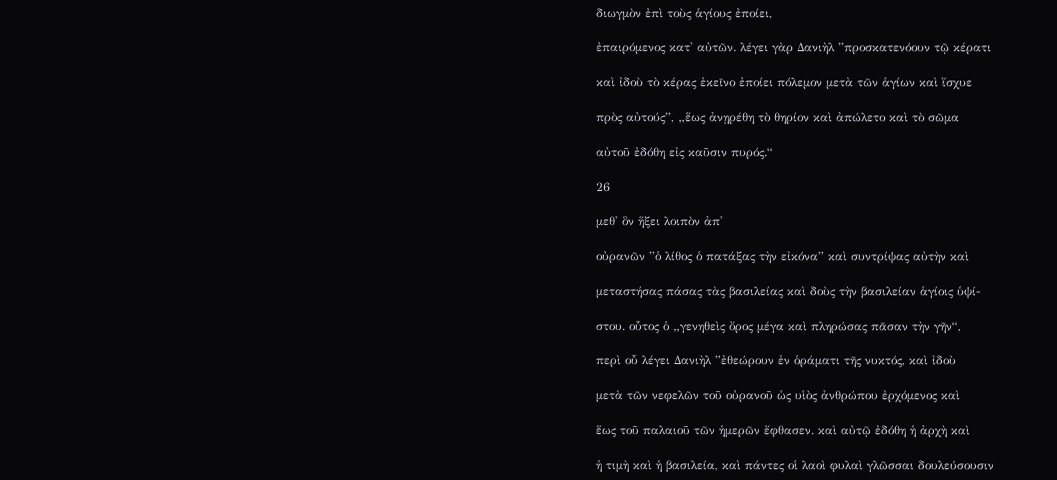διωγμὸν ἐπὶ τοὺς ἁγίους ἐποίει,

ἐπαιρόμενος κατ' αὐτῶν. λέγει γὰρ Δανιὴλ ”προσκατενόουν τῷ κέρατι

καὶ ἰδοὺ τὸ κέρας ἐκεῖνο ἐποίει πόλεμον μετὰ τῶν ἁγίων καὶ ἴσχυε

πρὸς αὐτούς”, „ἕως ἀνῃρέθη τὸ θηρίον καὶ ἀπώλετο καὶ τὸ σῶμα

αὐτοῦ ἐδόθη εἰς καῦσιν πυρός.“

26

μεθ' ὃν ἥξει λοιπὸν ἀπ'

οὐρανῶν ”ὁ λίθος ὁ πατάξας τὴν εἰκόνα” καὶ συντρίψας αὐτὴν καὶ

μεταστήσας πάσας τὰς βασιλείας καὶ δοὺς τὴν βασιλείαν ἁγίοις ὑψί-

στου. οὗτος ὁ „γενηθεὶς ὄρος μέγα καὶ πληρώσας πᾶσαν τὴν γῆν“,

περὶ οὗ λέγει Δανιὴλ ”ἐθεώρουν ἐν ὁράματι τῆς νυκτός, καὶ ἰδοὺ

μετὰ τῶν νεφελῶν τοῦ οὐρανοῦ ὡς υἱὸς ἀνθρώπου ἐρχόμενος καὶ

ἕως τοῦ παλαιοῦ τῶν ἡμερῶν ἔφθασεν. καὶ αὐτῷ ἐδόθη ἡ ἀρχὴ καὶ

ἡ τιμὴ καὶ ἡ βασιλεία, καὶ πάντες οἱ λαοὶ φυλαὶ γλῶσσαι δουλεύσουσιν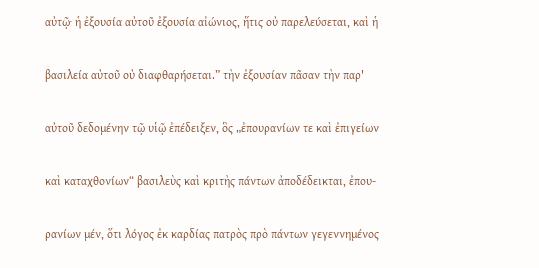αὐτῷ· ἡ ἐξουσία αὐτοῦ ἐξουσία αἰώνιος, ἥτις οὐ παρελεύσεται, καὶ ἡ

βασιλεία αὐτοῦ οὐ διαφθαρήσεται.” τὴν ἐξουσίαν πᾶσαν τὴν παρ'

αὐτοῦ δεδομένην τῷ υἱῷ ἐπέδειξεν, ὃς „ἐπουρανίων τε καὶ ἐπιγείων

καὶ καταχθονίων“ βασιλεὺς καὶ κριτὴς πάντων ἀποδέδεικται, ἐπου-

ρανίων μέν, ὅτι λόγος ἐκ καρδίας πατρὸς πρὸ πάντων γεγεννημένος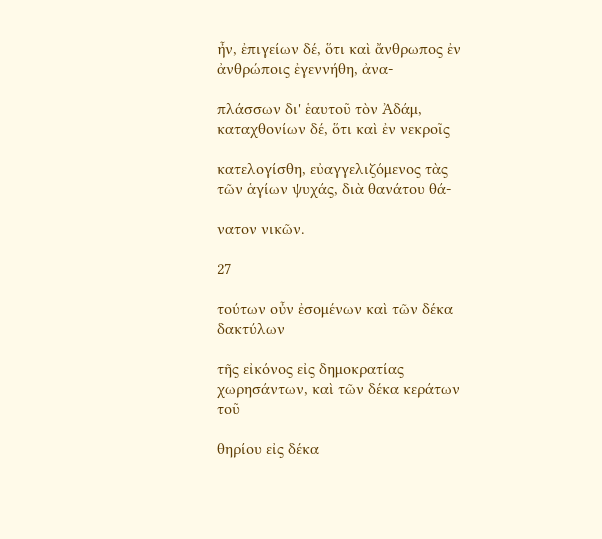ἦν, ἐπιγείων δέ, ὅτι καὶ ἄνθρωπος ἐν ἀνθρώποις ἐγεννήθη, ἀνα-

πλάσσων δι' ἑαυτοῦ τὸν Ἀδάμ, καταχθονίων δέ, ὅτι καὶ ἐν νεκροῖς

κατελογίσθη, εὐαγγελιζόμενος τὰς τῶν ἁγίων ψυχάς, διὰ θανάτου θά-

νατον νικῶν.

27

τούτων οὖν ἐσομένων καὶ τῶν δέκα δακτύλων

τῆς εἰκόνος εἰς δημοκρατίας χωρησάντων, καὶ τῶν δέκα κεράτων τοῦ

θηρίου εἰς δέκα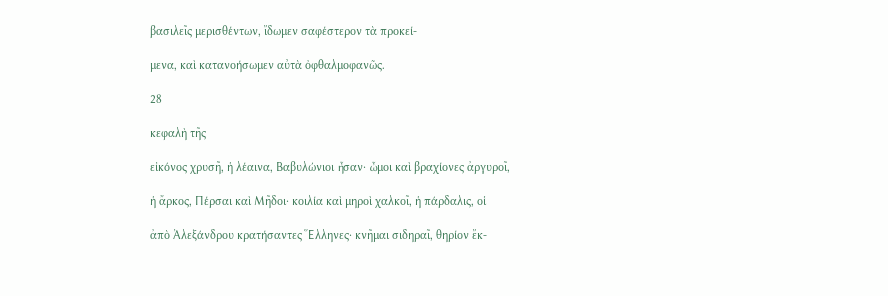βασιλεῖς μερισθέντων, ἴδωμεν σαφέστερον τὰ προκεί-

μενα, καὶ κατανοήσωμεν αὐτὰ ὀφθαλμοφανῶς.

28

κεφαλὴ τῆς

εἰκόνος χρυσῆ, ἡ λέαινα, Βαβυλώνιοι ἦσαν· ὦμοι καὶ βραχίονες ἀργυροῖ,

ἡ ἄρκος, Πέρσαι καὶ Μῆδοι· κοιλία καὶ μηροὶ χαλκοῖ, ἡ πάρδαλις, οἱ

ἀπὸ Ἀλεξάνδρου κρατήσαντες Ἕλληνες· κνῆμαι σιδηραῖ, θηρίον ἔκ-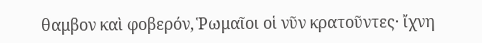θαμβον καὶ φοβερόν, Ῥωμαῖοι οἱ νῦν κρατοῦντες· ἴχνη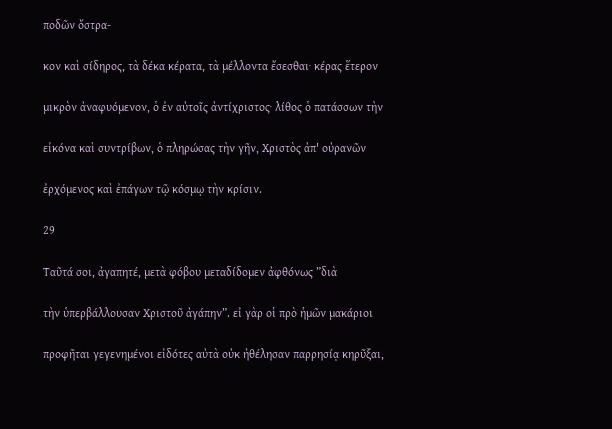ποδῶν ὄστρα-

κον καὶ σίδηρος, τὰ δέκα κέρατα, τὰ μέλλοντα ἔσεσθαι· κέρας ἕτερον

μικρὸν ἀναφυόμενον, ὁ ἐν αὐτοῖς ἀντίχριστος· λίθος ὁ πατάσσων τὴν

εἰκόνα καὶ συντρίβων, ὁ πληρώσας τὴν γῆν, Χριστὸς ἀπ' οὐρανῶν

ἐρχόμενος καὶ ἐπάγων τῷ κόσμῳ τὴν κρίσιν.

29

Ταῦτά σοι, ἀγαπητέ, μετὰ φόβου μεταδίδομεν ἀφθόνως ”διὰ

τὴν ὑπερβάλλουσαν Χριστοῦ ἀγάπην”. εἰ γὰρ οἱ πρὸ ἡμῶν μακάριοι

προφῆται γεγενημένοι εἰδότες αὐτὰ οὐκ ἠθέλησαν παρρησίᾳ κηρῦξαι,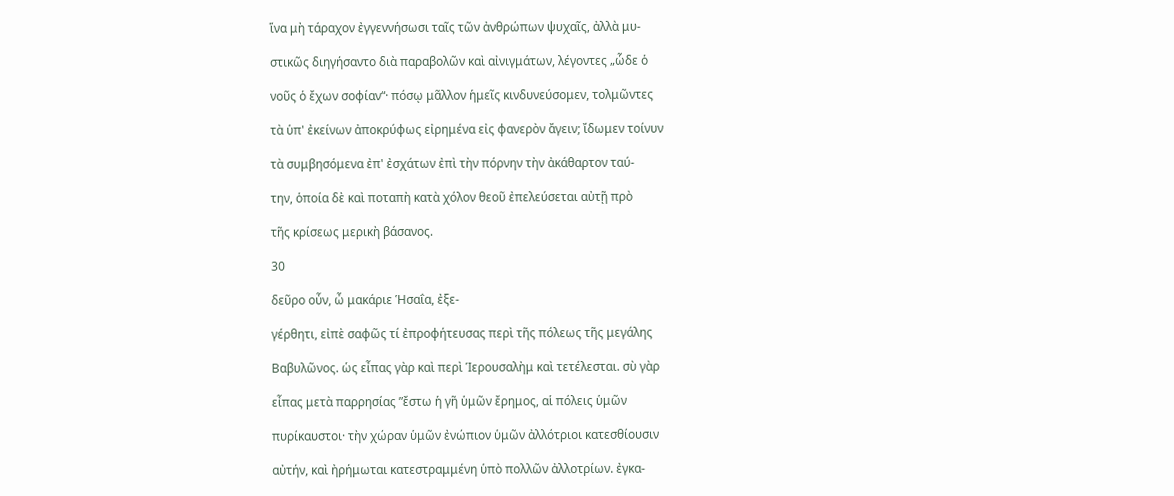ἵνα μὴ τάραχον ἐγγεννήσωσι ταῖς τῶν ἀνθρώπων ψυχαῖς, ἀλλὰ μυ-

στικῶς διηγήσαντο διὰ παραβολῶν καὶ αἰνιγμάτων, λέγοντες „ὧδε ὁ

νοῦς ὁ ἔχων σοφίαν“· πόσῳ μᾶλλον ἡμεῖς κινδυνεύσομεν, τολμῶντες

τὰ ὑπ' ἐκείνων ἀποκρύφως εἰρημένα εἰς φανερὸν ἄγειν; ἴδωμεν τοίνυν

τὰ συμβησόμενα ἐπ' ἐσχάτων ἐπὶ τὴν πόρνην τὴν ἀκάθαρτον ταύ-

την, ὁποία δὲ καὶ ποταπὴ κατὰ χόλον θεοῦ ἐπελεύσεται αὐτῇ πρὸ

τῆς κρίσεως μερικὴ βάσανος.

30

δεῦρο οὖν, ὦ μακάριε Ἡσαΐα, ἐξε-

γέρθητι, εἰπὲ σαφῶς τί ἐπροφήτευσας περὶ τῆς πόλεως τῆς μεγάλης

Βαβυλῶνος. ὡς εἶπας γὰρ καὶ περὶ Ἱερουσαλὴμ καὶ τετέλεσται. σὺ γὰρ

εἶπας μετὰ παρρησίας ”ἔστω ἡ γῆ ὑμῶν ἔρημος, αἱ πόλεις ὑμῶν

πυρίκαυστοι· τὴν χώραν ὑμῶν ἐνώπιον ὑμῶν ἀλλότριοι κατεσθίουσιν

αὐτήν, καὶ ἠρήμωται κατεστραμμένη ὑπὸ πολλῶν ἀλλοτρίων. ἐγκα-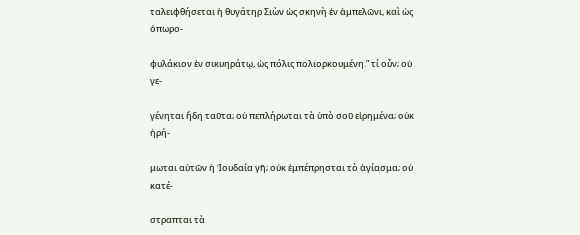ταλειφθήσεται ἡ θυγάτηρ Σιὼν ὡς σκηνὴ ἐν ἀμπελῶνι, καὶ ὡς ὀπωρο-

φυλάκιον ἐν σικυηράτῳ, ὡς πόλις πολιορκουμένη.” τί οὖν; οὐ γε-

γένηται ἤδη ταῦτα; οὐ πεπλήρωται τὰ ὑπὸ σοῦ εἰρημένα; οὐκ ἠρή-

μωται αὐτῶν ἡ Ἰουδαία γῆ; οὐκ ἐμπέπρησται τὸ ἁγίασμα; οὐ κατέ-

στραπται τὰ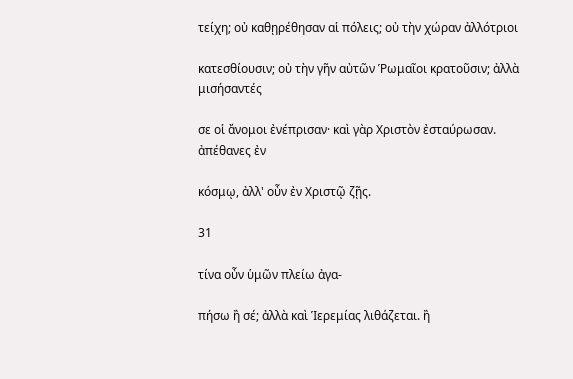τείχη; οὐ καθῃρέθησαν αἱ πόλεις; οὐ τὴν χώραν ἀλλότριοι

κατεσθίουσιν; οὐ τὴν γῆν αὐτῶν Ῥωμαῖοι κρατοῦσιν; ἀλλὰ μισήσαντές

σε οἱ ἄνομοι ἐνέπρισαν· καὶ γὰρ Χριστὸν ἐσταύρωσαν. ἀπέθανες ἐν

κόσμῳ, ἀλλ' οὖν ἐν Χριστῷ ζῇς.

31

τίνα οὖν ὑμῶν πλείω ἀγα-

πήσω ἢ σέ; ἀλλὰ καὶ Ἱερεμίας λιθάζεται. ἢ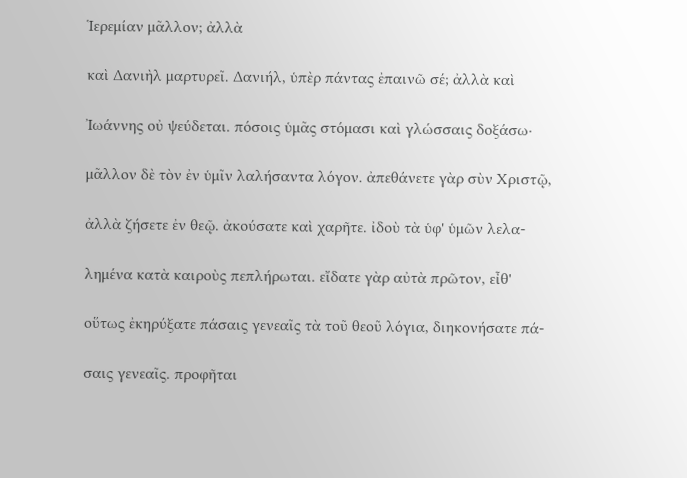Ἱερεμίαν μᾶλλον; ἀλλὰ

καὶ Δανιὴλ μαρτυρεῖ. Δανιήλ, ὑπὲρ πάντας ἐπαινῶ σέ; ἀλλὰ καὶ

Ἰωάννης οὐ ψεύδεται. πόσοις ὑμᾶς στόμασι καὶ γλώσσαις δοξάσω·

μᾶλλον δὲ τὸν ἐν ὑμῖν λαλήσαντα λόγον. ἀπεθάνετε γὰρ σὺν Χριστῷ,

ἀλλὰ ζήσετε ἐν θεῷ. ἀκούσατε καὶ χαρῆτε. ἰδοὺ τὰ ὑφ' ὑμῶν λελα-

λημένα κατὰ καιροὺς πεπλήρωται. εἴδατε γὰρ αὐτὰ πρῶτον, εἶθ'

οὕτως ἐκηρύξατε πάσαις γενεαῖς τὰ τοῦ θεοῦ λόγια, διηκονήσατε πά-

σαις γενεαῖς. προφῆται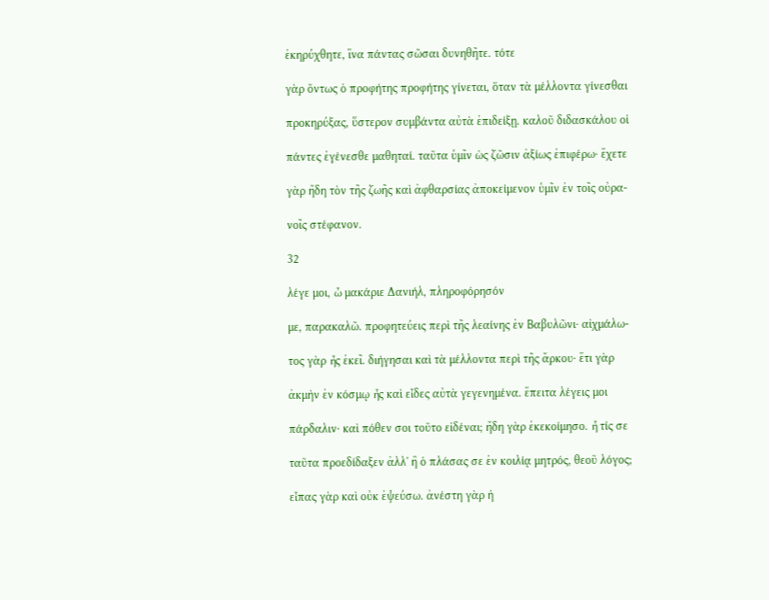ἐκηρύχθητε, ἵνα πάντας σῶσαι δυνηθῆτε. τότε

γὰρ ὄντως ὁ προφήτης προφήτης γίνεται, ὅταν τὰ μέλλοντα γίνεσθαι

προκηρύξας, ὕστερον συμβάντα αὐτὰ ἐπιδείξῃ. καλοῦ διδασκάλου οἱ

πάντες ἐγένεσθε μαθηταί. ταῦτα ὑμῖν ὡς ζῶσιν ἀξίως ἐπιφέρω· ἔχετε

γὰρ ἤδη τὸν τῆς ζωῆς καὶ ἀφθαρσίας ἀποκείμενον ὑμῖν ἐν τοῖς οὐρα-

νοῖς στέφανον.

32

λέγε μοι, ὦ μακάριε Δανιήλ, πληροφόρησόν

με, παρακαλῶ. προφητεύεις περὶ τῆς λεαίνης ἐν Βαβυλῶνι· αἰχμάλω-

τος γὰρ ἦς ἐκεῖ. διήγησαι καὶ τὰ μέλλοντα περὶ τῆς ἄρκου· ἔτι γὰρ

ἀκμὴν ἐν κόσμῳ ἦς καὶ εἶδες αὐτὰ γεγενημένα. ἔπειτα λέγεις μοι

πάρδαλιν· καὶ πόθεν σοι τοῦτο εἰδέναι; ἤδη γὰρ ἐκεκοίμησο. ἦ τίς σε

ταῦτα προεδίδαξεν ἀλλ' ἢ ὁ πλάσας σε ἐν κοιλίᾳ μητρός, θεοῦ λόγος;

εἶπας γὰρ καὶ οὐκ ἐψεύσω. ἀνέστη γὰρ ἡ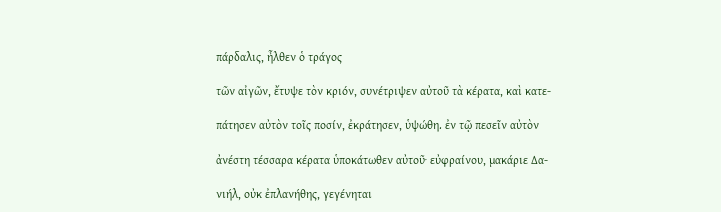πάρδαλις, ἦλθεν ὁ τράγος

τῶν αἰγῶν, ἔτυψε τὸν κριόν, συνέτριψεν αὐτοῦ τὰ κέρατα, καὶ κατε-

πάτησεν αὐτὸν τοῖς ποσίν, ἐκράτησεν, ὑψώθη. ἐν τῷ πεσεῖν αὐτὸν

ἀνέστη τέσσαρα κέρατα ὑποκάτωθεν αὐτοῦ· εὐφραίνου, μακάριε Δα-

νιήλ, οὐκ ἐπλανήθης, γεγένηται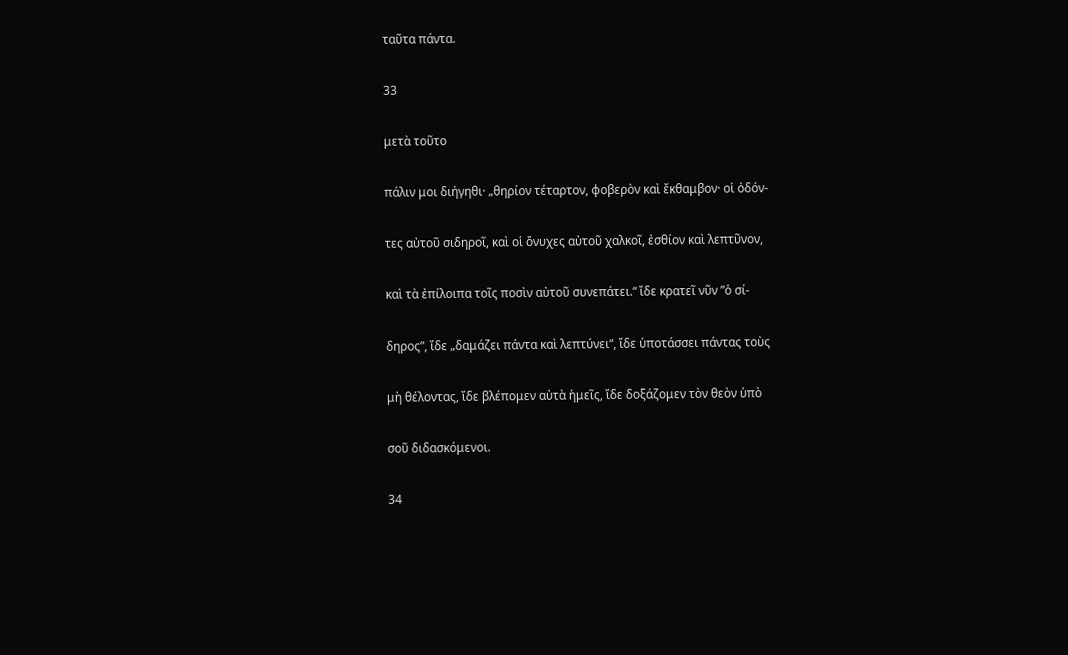ταῦτα πάντα.

33

μετὰ τοῦτο

πάλιν μοι διήγηθι· „θηρίον τέταρτον, φοβερὸν καὶ ἔκθαμβον· οἱ ὀδόν-

τες αὐτοῦ σιδηροῖ, καὶ οἱ ὄνυχες αὐτοῦ χαλκοῖ, ἐσθίον καὶ λεπτῦνον,

καὶ τὰ ἐπίλοιπα τοῖς ποσὶν αὐτοῦ συνεπάτει.“ ἴδε κρατεῖ νῦν ”ὁ σί-

δηρος”, ἴδε „δαμάζει πάντα καὶ λεπτύνει“, ἴδε ὑποτάσσει πάντας τοὺς

μὴ θέλοντας, ἴδε βλέπομεν αὐτὰ ἡμεῖς, ἴδε δοξάζομεν τὸν θεὸν ὑπὸ

σοῦ διδασκόμενοι.

34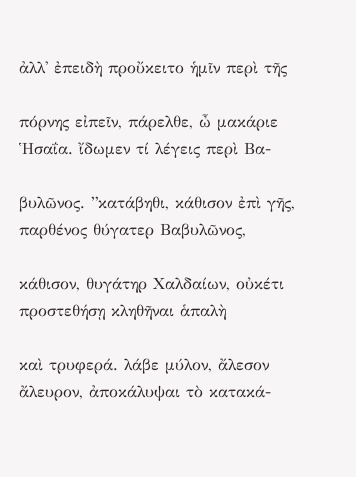ἀλλ' ἐπειδὴ προὔκειτο ἡμῖν περὶ τῆς

πόρνης εἰπεῖν, πάρελθε, ὦ μακάριε Ἡσαΐα. ἴδωμεν τί λέγεις περὶ Βα-

βυλῶνος. ”κατάβηθι, κάθισον ἐπὶ γῆς, παρθένος θύγατερ Βαβυλῶνος,

κάθισον, θυγάτηρ Χαλδαίων, οὐκέτι προστεθήσῃ κληθῆναι ἁπαλὴ

καὶ τρυφερά. λάβε μύλον, ἄλεσον ἄλευρον, ἀποκάλυψαι τὸ κατακά-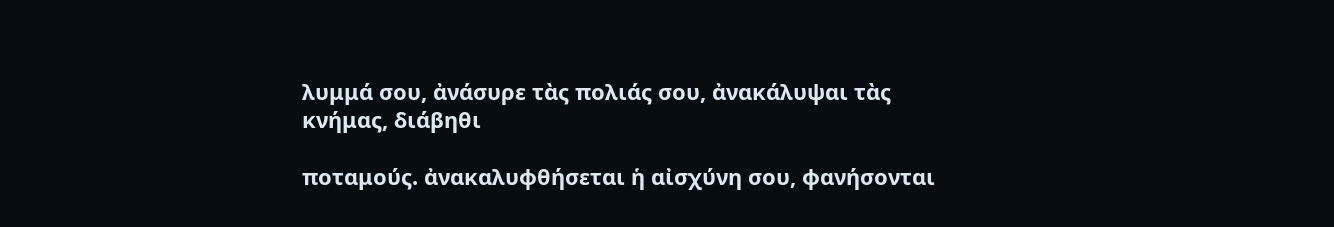λυμμά σου, ἀνάσυρε τὰς πολιάς σου, ἀνακάλυψαι τὰς κνήμας, διάβηθι

ποταμούς. ἀνακαλυφθήσεται ἡ αἰσχύνη σου, φανήσονται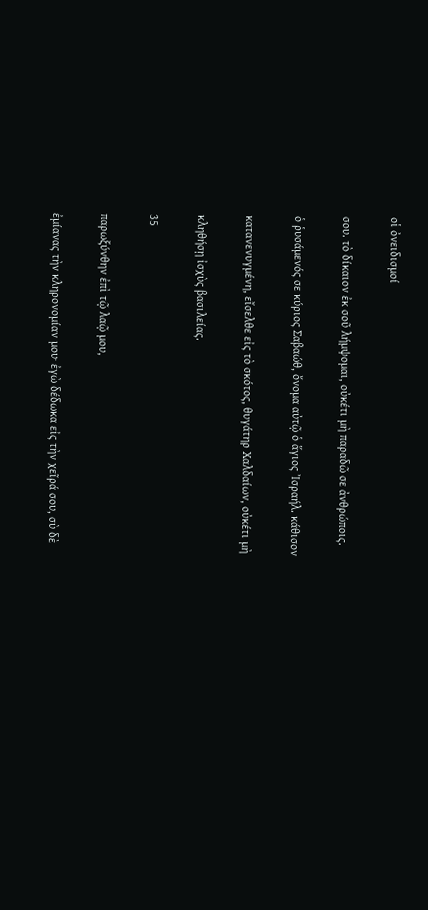οἱ ὀνειδισμοί

σου. τὸ δίκαιον ἐκ σοῦ λήμψομαι, οὐκέτι μὴ παραδῶ σε ἀνθρώποις.

ὁ ῥυσάμενός σε κύριος Σαβαώθ, ὄνομα αὐτῷ ὁ ἅγιος Ἰσραήλ. κάθισον

κατανενυγμένη, εἴσελθε εἰς τὸ σκότος, θυγάτηρ Χαλδαίων, οὐκέτι μὴ

κληθήσῃ ἰσχὺς βασιλείας.

35

παρωξύνθην ἐπὶ τῷ λαῷ μου,

ἐμίανας τὴν κληρονομίαν μου· ἐγὼ δέδωκα εἰς τὴν χεῖρά σου, σὺ δὲ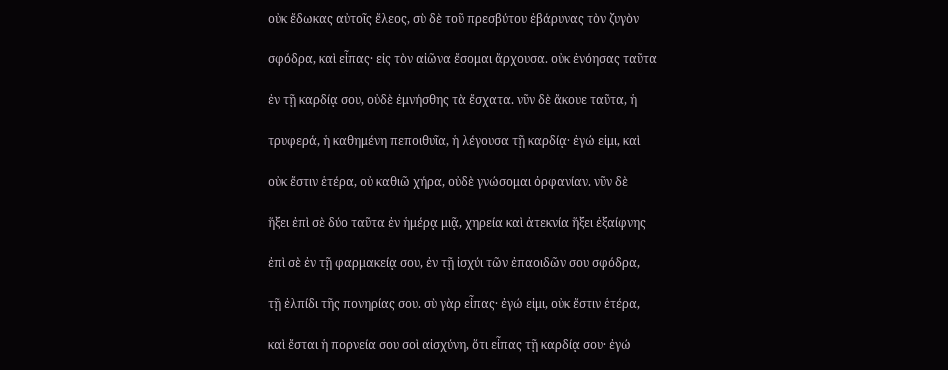οὐκ ἔδωκας αὐτοῖς ἔλεος, σὺ δὲ τοῦ πρεσβύτου ἐβάρυνας τὸν ζυγὸν

σφόδρα, καὶ εἶπας· εἰς τὸν αἰῶνα ἔσομαι ἄρχουσα. οὐκ ἐνόησας ταῦτα

ἐν τῇ καρδίᾳ σου, οὐδὲ ἐμνήσθης τὰ ἔσχατα. νῦν δὲ ἄκουε ταῦτα, ἡ

τρυφερά, ἡ καθημένη πεποιθυῖα, ἡ λέγουσα τῇ καρδίᾳ· ἐγώ εἰμι, καὶ

οὐκ ἔστιν ἑτέρα, οὐ καθιῶ χήρα, οὐδὲ γνώσομαι ὀρφανίαν. νῦν δὲ

ἥξει ἐπὶ σὲ δύο ταῦτα ἐν ἡμέρᾳ μιᾷ, χηρεία καὶ ἀτεκνία ἥξει ἐξαίφνης

ἐπὶ σὲ ἐν τῇ φαρμακείᾳ σου, ἐν τῇ ἰσχύι τῶν ἐπαοιδῶν σου σφόδρα,

τῇ ἐλπίδι τῆς πονηρίας σου. σὺ γὰρ εἶπας· ἐγώ εἰμι, οὐκ ἔστιν ἑτέρα,

καὶ ἔσται ἡ πορνεία σου σοὶ αἰσχύνη, ὅτι εἶπας τῇ καρδίᾳ σου· ἐγώ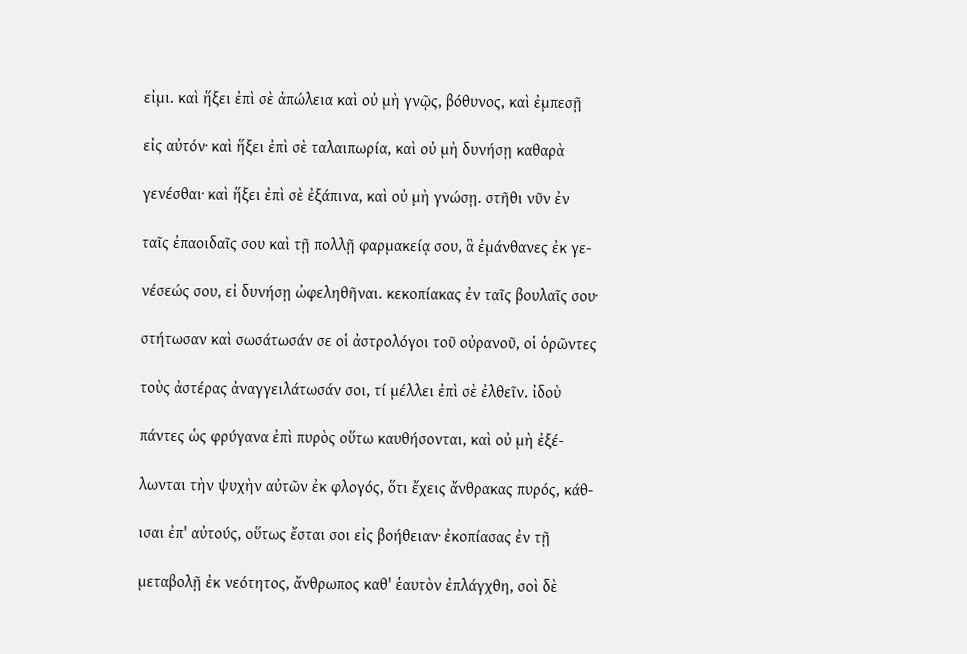εἰμι. καὶ ἥξει ἐπὶ σὲ ἀπώλεια καὶ οὐ μὴ γνῷς, βόθυνος, καὶ ἐμπεσῇ

εἰς αὐτόν· καὶ ἥξει ἐπὶ σὲ ταλαιπωρία, καὶ οὐ μὴ δυνήσῃ καθαρὰ

γενέσθαι· καὶ ἥξει ἐπὶ σὲ ἐξάπινα, καὶ οὐ μὴ γνώσῃ. στῆθι νῦν ἐν

ταῖς ἐπαοιδαῖς σου καὶ τῇ πολλῇ φαρμακείᾳ σου, ἃ ἐμάνθανες ἐκ γε-

νέσεώς σου, εἰ δυνήσῃ ὠφεληθῆναι. κεκοπίακας ἐν ταῖς βουλαῖς σου·

στήτωσαν καὶ σωσάτωσάν σε οἱ ἀστρολόγοι τοῦ οὐρανοῦ, οἱ ὁρῶντες

τοὺς ἀστέρας ἀναγγειλάτωσάν σοι, τί μέλλει ἐπὶ σὲ ἐλθεῖν. ἰδοὺ

πάντες ὡς φρύγανα ἐπὶ πυρὸς οὕτω καυθήσονται, καὶ οὐ μὴ ἐξέ-

λωνται τὴν ψυχὴν αὐτῶν ἐκ φλογός, ὅτι ἔχεις ἄνθρακας πυρός, κάθ-

ισαι ἐπ' αὐτούς, οὕτως ἔσται σοι εἰς βοήθειαν· ἐκοπίασας ἐν τῇ

μεταβολῇ ἐκ νεότητος, ἄνθρωπος καθ' ἑαυτὸν ἐπλάγχθη, σοὶ δὲ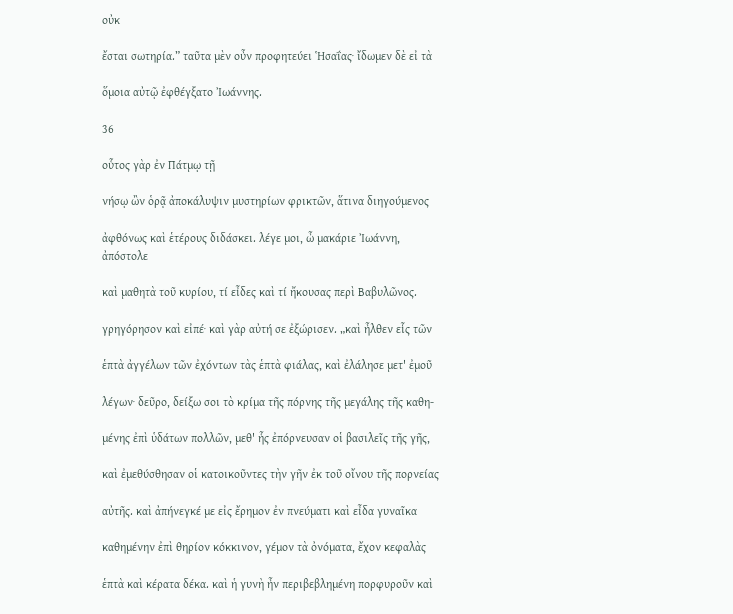οὐκ

ἔσται σωτηρία.” ταῦτα μὲν οὖν προφητεύει Ἡσαΐας· ἴδωμεν δὲ εἰ τὰ

ὅμοια αὐτῷ ἐφθέγξατο Ἰωάννης.

36

οὗτος γὰρ ἐν Πάτμῳ τῇ

νήσῳ ὢν ὁρᾷ ἀποκάλυψιν μυστηρίων φρικτῶν, ἅτινα διηγούμενος

ἀφθόνως καὶ ἑτέρους διδάσκει. λέγε μοι, ὦ μακάριε Ἰωάννη, ἀπόστολε

καὶ μαθητὰ τοῦ κυρίου, τί εἶδες καὶ τί ἤκουσας περὶ Βαβυλῶνος.

γρηγόρησον καὶ εἰπέ· καὶ γὰρ αὐτή σε ἐξώρισεν. „καὶ ἦλθεν εἷς τῶν

ἑπτὰ ἀγγέλων τῶν ἐχόντων τὰς ἑπτὰ φιάλας, καὶ ἐλάλησε μετ' ἐμοῦ

λέγων· δεῦρο, δείξω σοι τὸ κρίμα τῆς πόρνης τῆς μεγάλης τῆς καθη-

μένης ἐπὶ ὑδάτων πολλῶν, μεθ' ἧς ἐπόρνευσαν οἱ βασιλεῖς τῆς γῆς,

καὶ ἐμεθύσθησαν οἱ κατοικοῦντες τὴν γῆν ἐκ τοῦ οἴνου τῆς πορνείας

αὐτῆς. καὶ ἀπήνεγκέ με εἰς ἔρημον ἐν πνεύματι καὶ εἶδα γυναῖκα

καθημένην ἐπὶ θηρίον κόκκινον, γέμον τὰ ὀνόματα, ἔχον κεφαλὰς

ἑπτὰ καὶ κέρατα δέκα. καὶ ἡ γυνὴ ἦν περιβεβλημένη πορφυροῦν καὶ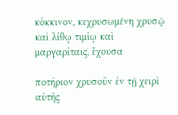κόκκινον, κεχρυσωμένη χρυσῷ καὶ λίθῳ τιμίῳ καὶ μαργαρίταις, ἔχουσα

ποτήριον χρυσοῦν ἐν τῇ χειρὶ αὐτῆς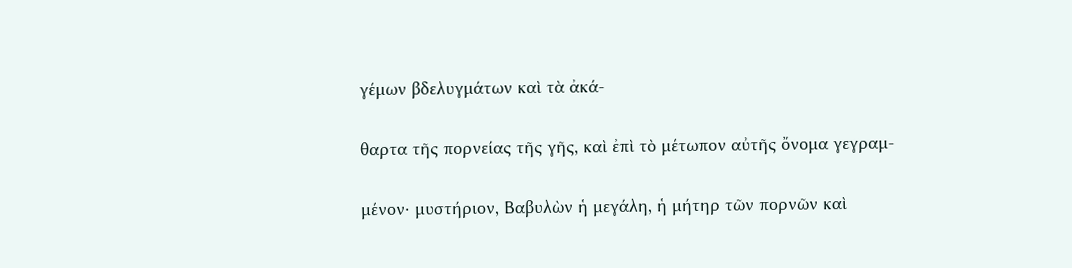γέμων βδελυγμάτων καὶ τὰ ἀκά-

θαρτα τῆς πορνείας τῆς γῆς, καὶ ἐπὶ τὸ μέτωπον αὐτῆς ὄνομα γεγραμ-

μένον· μυστήριον, Βαβυλὼν ἡ μεγάλη, ἡ μήτηρ τῶν πορνῶν καὶ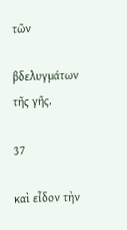τῶν

βδελυγμάτων τῆς γῆς.

37

καὶ εἶδον τὴν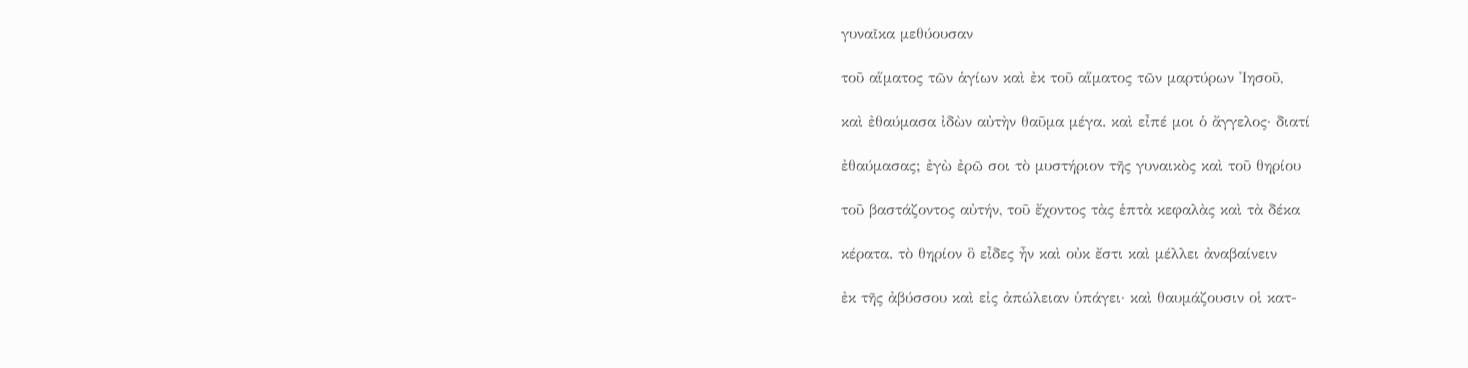γυναῖκα μεθύουσαν

τοῦ αἵματος τῶν ἁγίων καὶ ἐκ τοῦ αἵματος τῶν μαρτύρων Ἰησοῦ,

καὶ ἐθαύμασα ἰδὼν αὐτὴν θαῦμα μέγα. καὶ εἶπέ μοι ὁ ἄγγελος· διατί

ἐθαύμασας; ἐγὼ ἐρῶ σοι τὸ μυστήριον τῆς γυναικὸς καὶ τοῦ θηρίου

τοῦ βαστάζοντος αὐτήν, τοῦ ἔχοντος τὰς ἑπτὰ κεφαλὰς καὶ τὰ δέκα

κέρατα. τὸ θηρίον ὃ εἶδες ἦν καὶ οὐκ ἔστι καὶ μέλλει ἀναβαίνειν

ἐκ τῆς ἀβύσσου καὶ εἰς ἀπώλειαν ὑπάγει· καὶ θαυμάζουσιν οἱ κατ-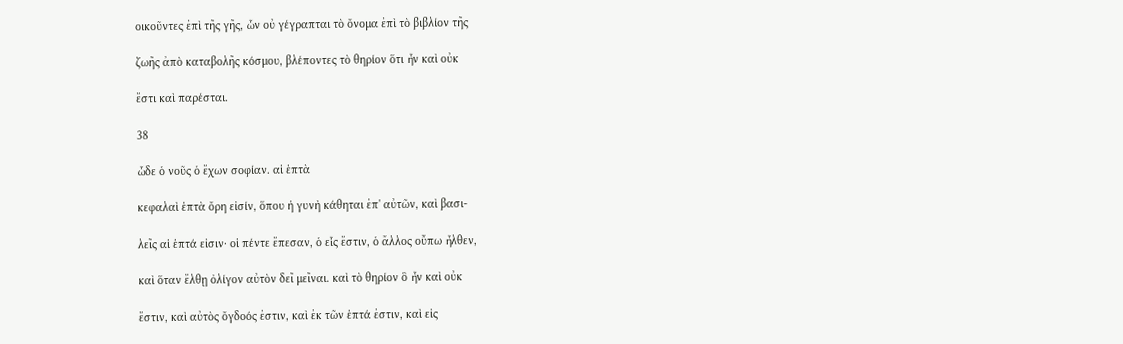οικοῦντες ἐπὶ τῆς γῆς, ὧν οὐ γέγραπται τὸ ὄνομα ἐπὶ τὸ βιβλίον τῆς

ζωῆς ἀπὸ καταβολῆς κόσμου, βλέποντες τὸ θηρίον ὅτι ἦν καὶ οὐκ

ἔστι καὶ παρέσται.

38

ὧδε ὁ νοῦς ὁ ἔχων σοφίαν. αἱ ἑπτὰ

κεφαλαὶ ἑπτὰ ὄρη εἰσίν, ὅπου ἡ γυνὴ κάθηται ἐπ' αὐτῶν, καὶ βασι-

λεῖς αἱ ἑπτά εἰσιν· οἱ πέντε ἔπεσαν, ὁ εἷς ἔστιν, ὁ ἄλλος οὔπω ἦλθεν,

καὶ ὅταν ἔλθῃ ὀλίγον αὐτὸν δεῖ μεῖναι. καὶ τὸ θηρίον ὃ ἦν καὶ οὐκ

ἔστιν, καὶ αὐτὸς ὄγδοός ἐστιν, καὶ ἐκ τῶν ἑπτά ἐστιν, καὶ εἰς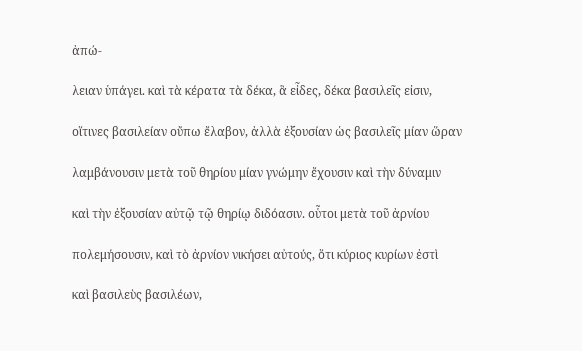ἀπώ-

λειαν ὑπάγει. καὶ τὰ κέρατα τὰ δέκα, ἃ εἶδες, δέκα βασιλεῖς εἰσιν,

οἵτινες βασιλείαν οὔπω ἔλαβον, ἀλλὰ ἐξουσίαν ὡς βασιλεῖς μίαν ὥραν

λαμβάνουσιν μετὰ τοῦ θηρίου μίαν γνώμην ἔχουσιν καὶ τὴν δύναμιν

καὶ τὴν ἐξουσίαν αὐτῷ τῷ θηρίῳ διδόασιν. οὗτοι μετὰ τοῦ ἀρνίου

πολεμήσουσιν, καὶ τὸ ἀρνίον νικήσει αὐτούς, ὅτι κύριος κυρίων ἐστὶ

καὶ βασιλεὺς βασιλέων,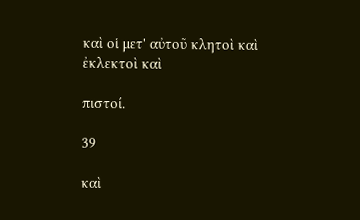καὶ οἱ μετ' αὐτοῦ κλητοὶ καὶ ἐκλεκτοὶ καὶ

πιστοί.

39

καὶ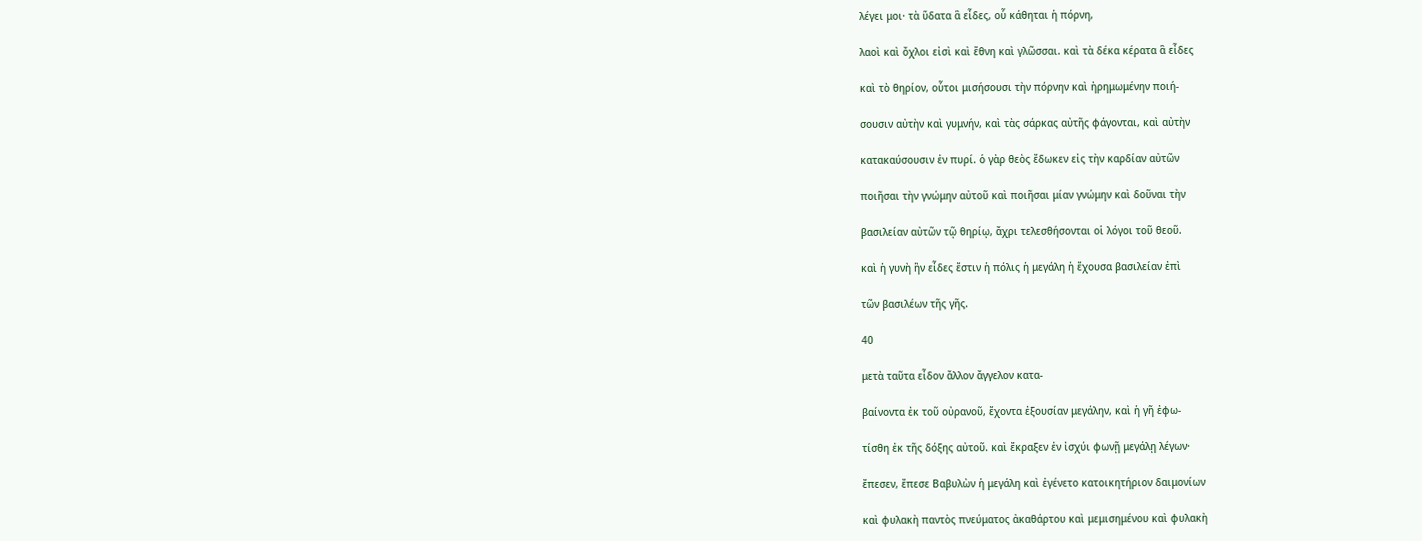λέγει μοι· τὰ ὕδατα ἃ εἶδες, οὗ κάθηται ἡ πόρνη,

λαοὶ καὶ ὄχλοι εἰσὶ καὶ ἔθνη καὶ γλῶσσαι. καὶ τὰ δέκα κέρατα ἃ εἶδες

καὶ τὸ θηρίον, οὗτοι μισήσουσι τὴν πόρνην καὶ ἠρημωμένην ποιή-

σουσιν αὐτὴν καὶ γυμνήν, καὶ τὰς σάρκας αὐτῆς φάγονται, καὶ αὐτὴν

κατακαύσουσιν ἐν πυρί. ὁ γὰρ θεὸς ἔδωκεν εἰς τὴν καρδίαν αὐτῶν

ποιῆσαι τὴν γνώμην αὐτοῦ καὶ ποιῆσαι μίαν γνώμην καὶ δοῦναι τὴν

βασιλείαν αὐτῶν τῷ θηρίῳ, ἄχρι τελεσθήσονται οἱ λόγοι τοῦ θεοῦ.

καὶ ἡ γυνὴ ἣν εἶδες ἔστιν ἡ πόλις ἡ μεγάλη ἡ ἔχουσα βασιλείαν ἐπὶ

τῶν βασιλέων τῆς γῆς.

40

μετὰ ταῦτα εἶδον ἄλλον ἄγγελον κατα-

βαίνοντα ἐκ τοῦ οὐρανοῦ, ἔχοντα ἐξουσίαν μεγάλην, καὶ ἡ γῆ ἐφω-

τίσθη ἐκ τῆς δόξης αὐτοῦ. καὶ ἔκραξεν ἐν ἰσχύι φωνῇ μεγάλῃ λέγων·

ἔπεσεν, ἔπεσε Βαβυλὼν ἡ μεγάλη καὶ ἐγένετο κατοικητήριον δαιμονίων

καὶ φυλακὴ παντὸς πνεύματος ἀκαθάρτου καὶ μεμισημένου καὶ φυλακὴ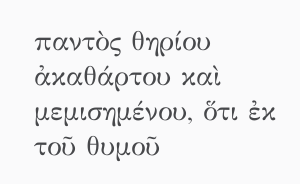παντὸς θηρίου ἀκαθάρτου καὶ μεμισημένου, ὅτι ἐκ τοῦ θυμοῦ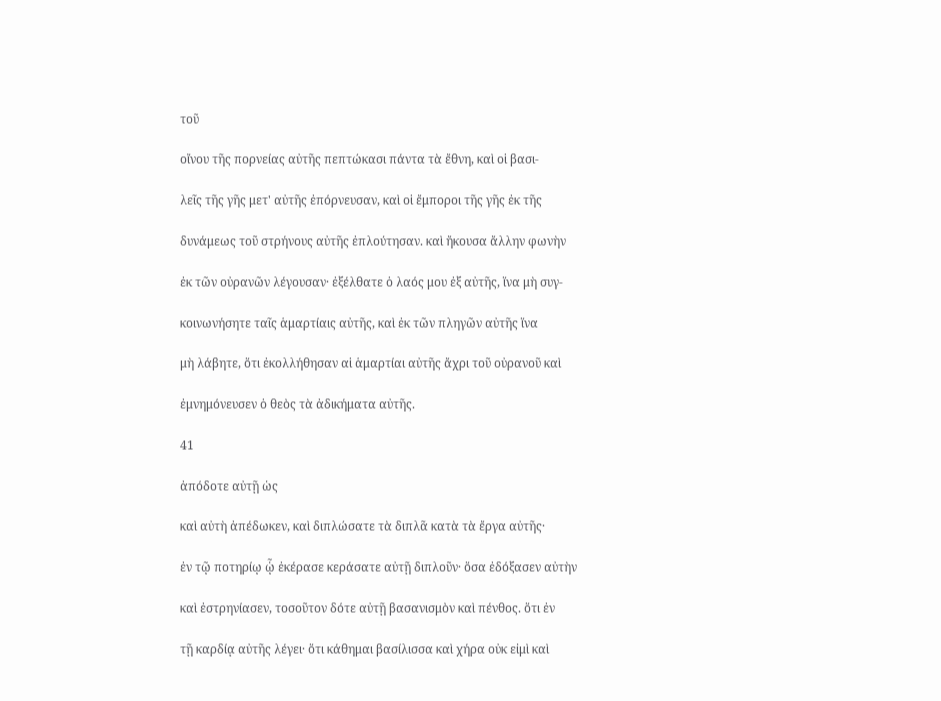τοῦ

οἴνου τῆς πορνείας αὐτῆς πεπτώκασι πάντα τὰ ἔθνη, καὶ οἱ βασι-

λεῖς τῆς γῆς μετ' αὐτῆς ἐπόρνευσαν, καὶ οἱ ἔμποροι τῆς γῆς ἐκ τῆς

δυνάμεως τοῦ στρήνους αὐτῆς ἐπλούτησαν. καὶ ἤκουσα ἄλλην φωνὴν

ἐκ τῶν οὐρανῶν λέγουσαν· ἐξέλθατε ὁ λαός μου ἐξ αὐτῆς, ἵνα μὴ συγ-

κοινωνήσητε ταῖς ἁμαρτίαις αὐτῆς, καὶ ἐκ τῶν πληγῶν αὐτῆς ἵνα

μὴ λάβητε, ὅτι ἐκολλήθησαν αἱ ἁμαρτίαι αὐτῆς ἄχρι τοῦ οὐρανοῦ καὶ

ἐμνημόνευσεν ὁ θεὸς τὰ ἀδικήματα αὐτῆς.

41

ἀπόδοτε αὐτῇ ὡς

καὶ αὐτὴ ἀπέδωκεν, καὶ διπλώσατε τὰ διπλᾶ κατὰ τὰ ἔργα αὐτῆς·

ἐν τῷ ποτηρίῳ ᾧ ἐκέρασε κεράσατε αὐτῇ διπλοῦν· ὅσα ἐδόξασεν αὐτὴν

καὶ ἐστρηνίασεν, τοσοῦτον δότε αὐτῇ βασανισμὸν καὶ πένθος. ὅτι ἐν

τῇ καρδίᾳ αὐτῆς λέγει· ὅτι κάθημαι βασίλισσα καὶ χήρα οὐκ εἰμὶ καὶ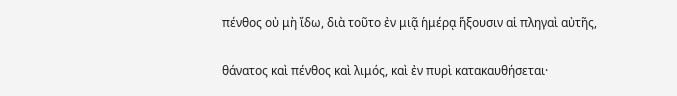πένθος οὐ μὴ ἴδω, διὰ τοῦτο ἐν μιᾷ ἡμέρᾳ ἥξουσιν αἱ πληγαὶ αὐτῆς,

θάνατος καὶ πένθος καὶ λιμός, καὶ ἐν πυρὶ κατακαυθήσεται·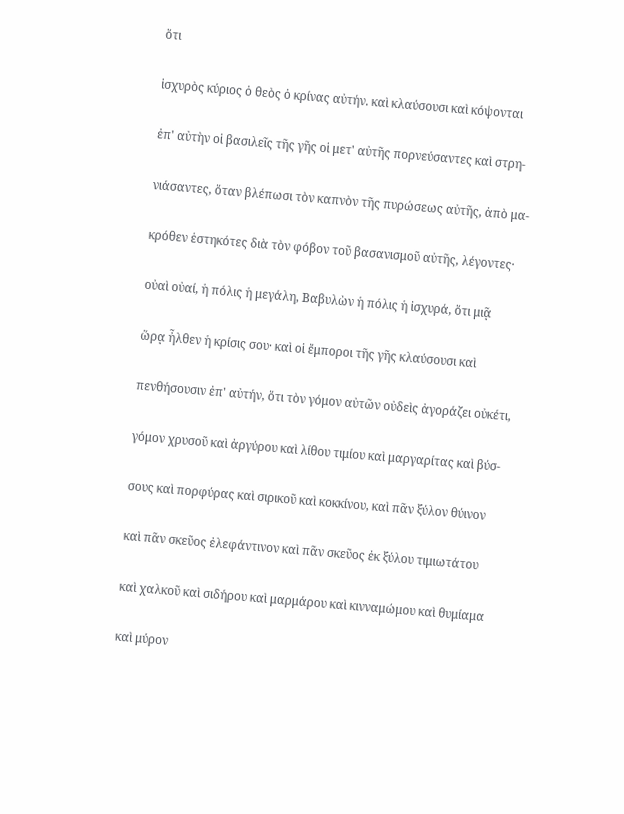ὅτι

ἰσχυρὸς κύριος ὁ θεὸς ὁ κρίνας αὐτήν. καὶ κλαύσουσι καὶ κόψονται

ἐπ' αὐτὴν οἱ βασιλεῖς τῆς γῆς οἱ μετ' αὐτῆς πορνεύσαντες καὶ στρη-

νιάσαντες, ὅταν βλέπωσι τὸν καπνὸν τῆς πυρώσεως αὐτῆς, ἀπὸ μα-

κρόθεν ἑστηκότες διὰ τὸν φόβον τοῦ βασανισμοῦ αὐτῆς, λέγοντες·

οὐαὶ οὐαί, ἡ πόλις ἡ μεγάλη, Βαβυλὼν ἡ πόλις ἡ ἰσχυρά, ὅτι μιᾷ

ὥρᾳ ἦλθεν ἡ κρίσις σου· καὶ οἱ ἔμποροι τῆς γῆς κλαύσουσι καὶ

πενθήσουσιν ἐπ' αὐτήν, ὅτι τὸν γόμον αὐτῶν οὐδεὶς ἀγοράζει οὐκέτι,

γόμον χρυσοῦ καὶ ἀργύρου καὶ λίθου τιμίου καὶ μαργαρίτας καὶ βύσ-

σους καὶ πορφύρας καὶ σιρικοῦ καὶ κοκκίνου, καὶ πᾶν ξύλον θύινον

καὶ πᾶν σκεῦος ἐλεφάντινον καὶ πᾶν σκεῦος ἐκ ξύλου τιμιωτάτου

καὶ χαλκοῦ καὶ σιδήρου καὶ μαρμάρου καὶ κινναμώμου καὶ θυμίαμα

καὶ μύρον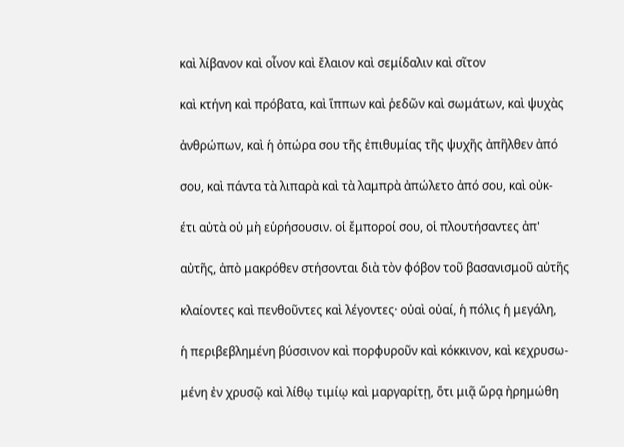καὶ λίβανον καὶ οἶνον καὶ ἔλαιον καὶ σεμίδαλιν καὶ σῖτον

καὶ κτήνη καὶ πρόβατα, καὶ ἵππων καὶ ῥεδῶν καὶ σωμάτων, καὶ ψυχὰς

ἀνθρώπων, καὶ ἡ ὀπώρα σου τῆς ἐπιθυμίας τῆς ψυχῆς ἀπῆλθεν ἀπό

σου, καὶ πάντα τὰ λιπαρὰ καὶ τὰ λαμπρὰ ἀπώλετο ἀπό σου, καὶ οὐκ-

έτι αὐτὰ οὐ μὴ εὑρήσουσιν. οἱ ἔμποροί σου, οἱ πλουτήσαντες ἀπ'

αὐτῆς, ἀπὸ μακρόθεν στήσονται διὰ τὸν φόβον τοῦ βασανισμοῦ αὐτῆς

κλαίοντες καὶ πενθοῦντες καὶ λέγοντες· οὐαὶ οὐαί, ἡ πόλις ἡ μεγάλη,

ἡ περιβεβλημένη βύσσινον καὶ πορφυροῦν καὶ κόκκινον, καὶ κεχρυσω-

μένη ἐν χρυσῷ καὶ λίθῳ τιμίῳ καὶ μαργαρίτῃ, ὅτι μιᾷ ὥρᾳ ἠρημώθη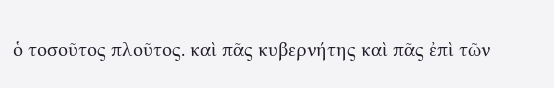ὁ τοσοῦτος πλοῦτος. καὶ πᾶς κυβερνήτης καὶ πᾶς ἐπὶ τῶν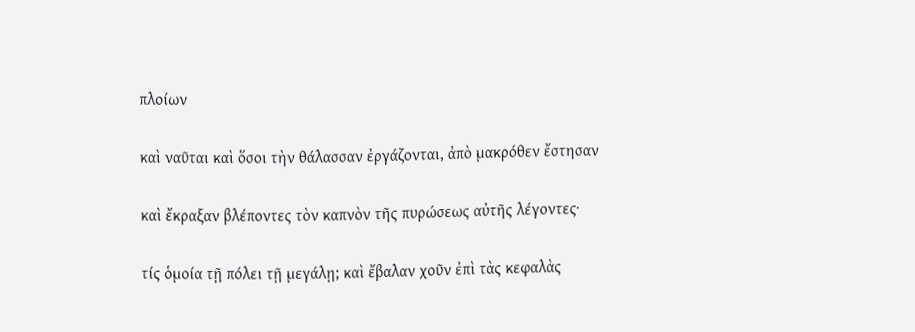πλοίων

καὶ ναῦται καὶ ὅσοι τὴν θάλασσαν ἐργάζονται, ἀπὸ μακρόθεν ἔστησαν

καὶ ἔκραξαν βλέποντες τὸν καπνὸν τῆς πυρώσεως αὐτῆς λέγοντες·

τίς ὁμοία τῇ πόλει τῇ μεγάλῃ; καὶ ἔβαλαν χοῦν ἐπὶ τὰς κεφαλὰς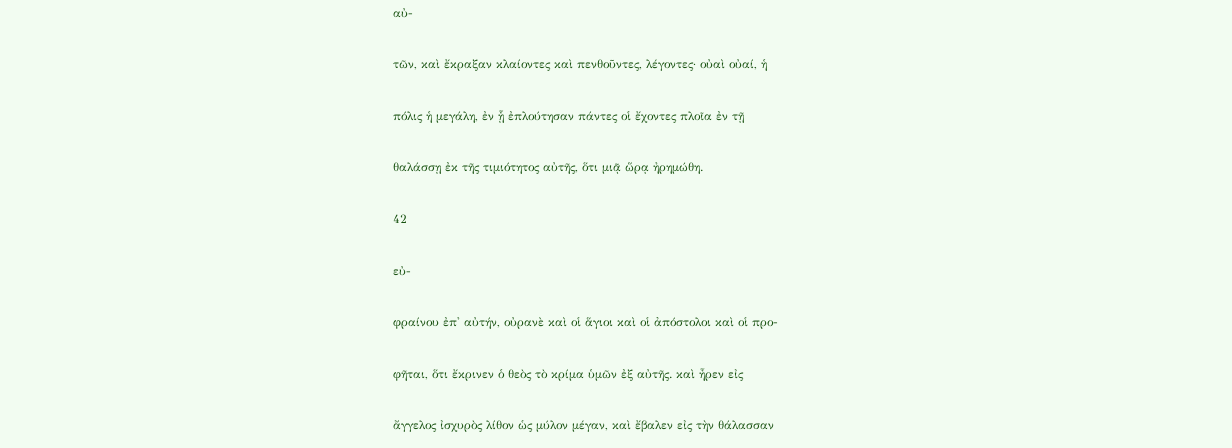αὐ-

τῶν, καὶ ἔκραξαν κλαίοντες καὶ πενθοῦντες, λέγοντες· οὐαὶ οὐαί, ἡ

πόλις ἡ μεγάλη, ἐν ᾗ ἐπλούτησαν πάντες οἱ ἔχοντες πλοῖα ἐν τῇ

θαλάσσῃ ἐκ τῆς τιμιότητος αὐτῆς, ὅτι μιᾷ ὥρᾳ ἠρημώθη.

42

εὐ-

φραίνου ἐπ' αὐτήν, οὐρανὲ καὶ οἱ ἅγιοι καὶ οἱ ἀπόστολοι καὶ οἱ προ-

φῆται, ὅτι ἔκρινεν ὁ θεὸς τὸ κρίμα ὑμῶν ἐξ αὐτῆς. καὶ ἦρεν εἰς

ἄγγελος ἰσχυρὸς λίθον ὡς μύλον μέγαν, καὶ ἔβαλεν εἰς τὴν θάλασσαν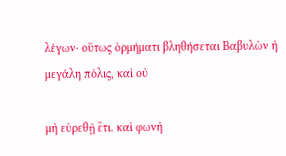λέγων· οὕτως ὁρμήματι βληθήσεται Βαβυλὼν ἡ μεγάλη πόλις, καὶ οὐ

μὴ εὑρεθῇ ἔτι. καὶ φωνὴ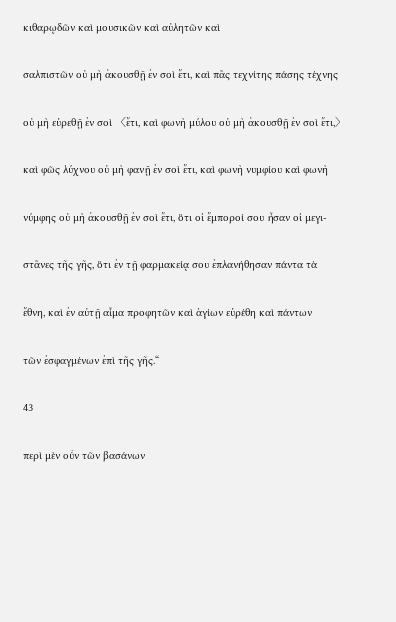κιθαρῳδῶν καὶ μουσικῶν καὶ αὐλητῶν καὶ

σαλπιστῶν οὐ μὴ ἀκουσθῇ ἐν σοὶ ἔτι, καὶ πᾶς τεχνίτης πάσης τέχνης

οὐ μὴ εὑρεθῇ ἐν σοὶ 〈ἔτι, καὶ φωνὴ μύλου οὐ μὴ ἀκουσθῇ ἐν σοὶ ἔτι,〉

καὶ φῶς λύχνου οὐ μὴ φανῇ ἐν σοὶ ἔτι, καὶ φωνὴ νυμφίου καὶ φωνὴ

νύμφης οὐ μὴ ἀκουσθῇ ἐν σοὶ ἔτι, ὅτι οἱ ἔμποροί σου ἦσαν οἱ μεγι-

στᾶνες τῆς γῆς, ὅτι ἐν τῇ φαρμακείᾳ σου ἐπλανήθησαν πάντα τὰ

ἔθνη, καὶ ἐν αὐτῇ αἷμα προφητῶν καὶ ἁγίων εὑρέθη καὶ πάντων

τῶν ἐσφαγμένων ἐπὶ τῆς γῆς.“

43

περὶ μὲν οὖν τῶν βασάνων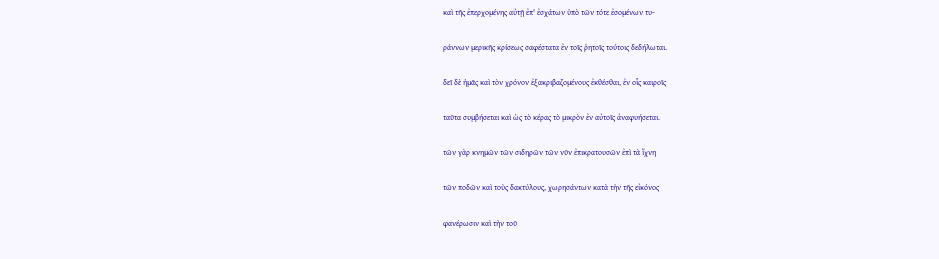καὶ τῆς ἐπερχομένης αὐτῇ ἐπ' ἐσχάτων ὑπὸ τῶν τότε ἐσομένων τυ-

ράννων μερικῆς κρίσεως σαφέστατα ἐν τοῖς ῥητοῖς τούτοις δεδήλωται.

δεῖ δὲ ἡμᾶς καὶ τὸν χρόνον ἐξακριβαζομένους ἐκθέσθαι, ἐν οἷς καιροῖς

ταῦτα συμβήσεται καὶ ὡς τὸ κέρας τὸ μικρὸν ἐν αὐτοῖς ἀναφυήσεται.

τῶν γὰρ κνημῶν τῶν σιδηρῶν τῶν νῦν ἐπικρατουσῶν ἐπὶ τὰ ἴχνη

τῶν ποδῶν καὶ τοὺς δακτύλους, χωρησάντων κατὰ τὴν τῆς εἰκόνος

φανέρωσιν καὶ τὴν τοῦ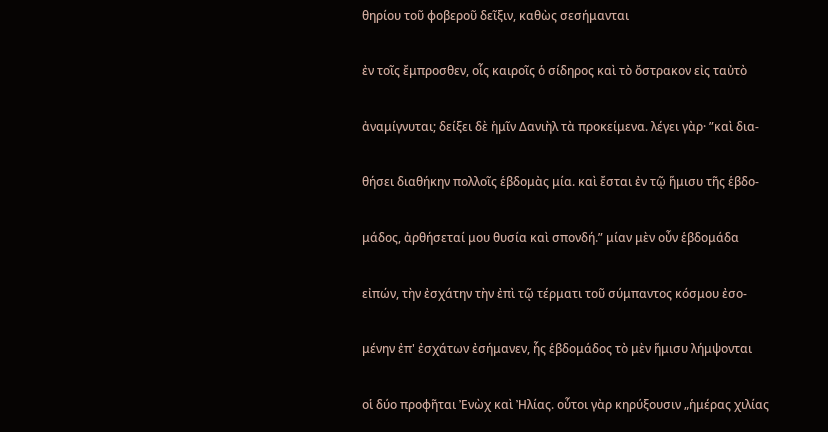θηρίου τοῦ φοβεροῦ δεῖξιν, καθὼς σεσήμανται

ἐν τοῖς ἔμπροσθεν, οἷς καιροῖς ὁ σίδηρος καὶ τὸ ὄστρακον εἰς ταὐτὸ

ἀναμίγνυται; δείξει δὲ ἡμῖν Δανιὴλ τὰ προκείμενα. λέγει γὰρ· ”καὶ δια-

θήσει διαθήκην πολλοῖς ἑβδομὰς μία. καὶ ἔσται ἐν τῷ ἥμισυ τῆς ἑβδο-

μάδος, ἀρθήσεταί μου θυσία καὶ σπονδή.” μίαν μὲν οὖν ἑβδομάδα

εἰπών, τὴν ἐσχάτην τὴν ἐπὶ τῷ τέρματι τοῦ σύμπαντος κόσμου ἐσο-

μένην ἐπ' ἐσχάτων ἐσήμανεν, ἧς ἑβδομάδος τὸ μὲν ἥμισυ λήμψονται

οἱ δύο προφῆται Ἐνὼχ καὶ Ἠλίας. οὗτοι γὰρ κηρύξουσιν „ἡμέρας χιλίας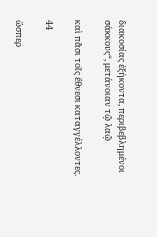διακοσίας ἑξήκοντα, περιβεβλημένοι σάκκους“, μετάνοιαν τῷ λαῷ

καὶ πᾶσι τοῖς ἔθνεσι καταγγέλλοντες.

44

ὥσπερ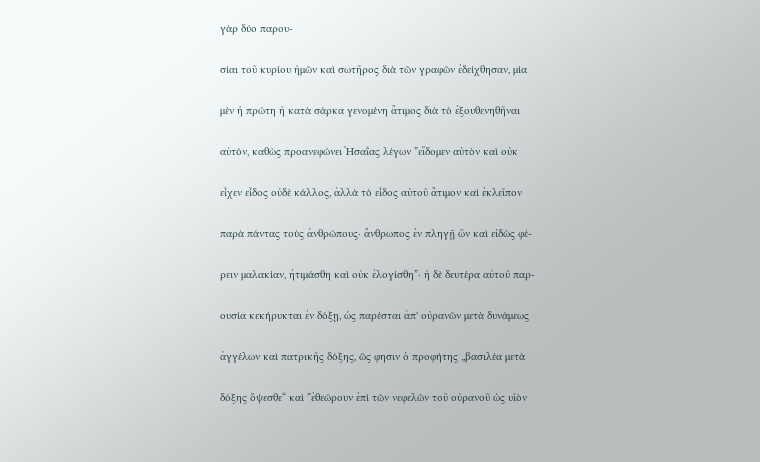γὰρ δύο παρου-

σίαι τοῦ κυρίου ἡμῶν καὶ σωτῆρος διὰ τῶν γραφῶν ἐδείχθησαν, μία

μὲν ἡ πρώτη ἡ κατὰ σάρκα γενομένη ἄτιμος διὰ τὸ ἐξουθενηθῆναι

αὐτόν, καθὼς προανεφώνει Ἡσαΐας λέγων ”εἴδομεν αὐτὸν καὶ οὐκ

εἶχεν εἶδος οὐδὲ κάλλος, ἀλλὰ τὸ εἶδος αὐτοῦ ἄτιμον καὶ ἐκλεῖπον

παρὰ πάντας τοὺς ἀνθρώπους· ἄνθρωπος ἐν πληγῇ ὢν καὶ εἰδὼς φέ-

ρειν μαλακίαν, ἠτιμάσθη καὶ οὐκ ἐλογίσθη”· ἡ δὲ δευτέρα αὐτοῦ παρ-

ουσία κεκήρυκται ἐν δόξῃ, ὡς παρέσται ἀπ' οὐρανῶν μετὰ δυνάμεως

ἀγγέλων καὶ πατρικῆς δόξης, ὥς φησιν ὁ προφήτης „βασιλέα μετὰ

δόξης ὄψεσθε“ καὶ ”ἐθεώρουν ἐπὶ τῶν νεφελῶν τοῦ οὐρανοῦ ὡς υἱὸν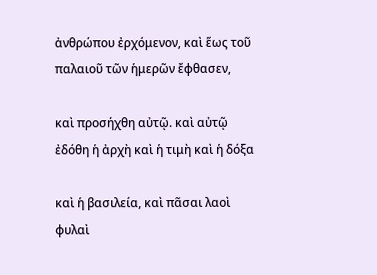ἀνθρώπου ἐρχόμενον, καὶ ἕως τοῦ παλαιοῦ τῶν ἡμερῶν ἔφθασεν,

καὶ προσήχθη αὐτῷ. καὶ αὐτῷ ἐδόθη ἡ ἀρχὴ καὶ ἡ τιμὴ καὶ ἡ δόξα

καὶ ἡ βασιλεία, καὶ πᾶσαι λαοὶ φυλαὶ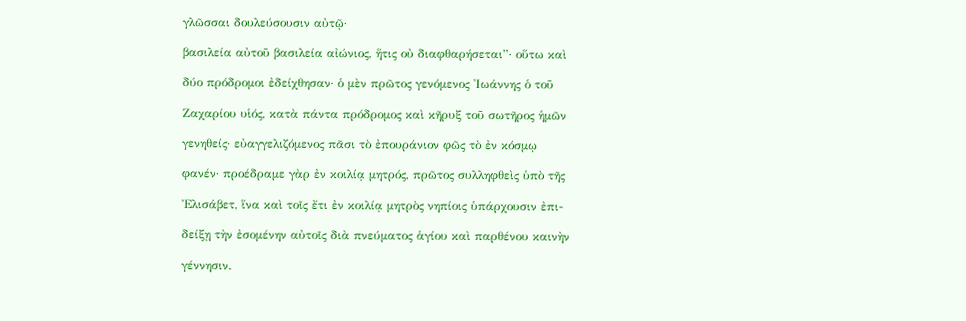γλῶσσαι δουλεύσουσιν αὐτῷ·

βασιλεία αὐτοῦ βασιλεία αἰώνιος, ἥτις οὐ διαφθαρήσεται”· οὕτω καὶ

δύο πρόδρομοι ἐδείχθησαν· ὁ μὲν πρῶτος γενόμενος Ἰωάννης ὁ τοῦ

Ζαχαρίου υἱός, κατὰ πάντα πρόδρομος καὶ κῆρυξ τοῦ σωτῆρος ἡμῶν

γενηθείς· εὐαγγελιζόμενος πᾶσι τὸ ἐπουράνιον φῶς τὸ ἐν κόσμῳ

φανέν· προέδραμε γὰρ ἐν κοιλίᾳ μητρός, πρῶτος συλληφθεὶς ὑπὸ τῆς

Ἐλισάβετ, ἵνα καὶ τοῖς ἔτι ἐν κοιλίᾳ μητρὸς νηπίοις ὑπάρχουσιν ἐπι-

δείξῃ τὴν ἐσομένην αὐτοῖς διὰ πνεύματος ἁγίου καὶ παρθένου καινὴν

γέννησιν.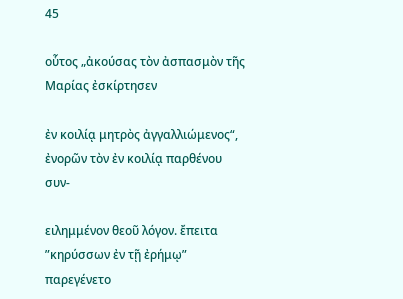45

οὗτος „ἀκούσας τὸν ἀσπασμὸν τῆς Μαρίας ἐσκίρτησεν

ἐν κοιλίᾳ μητρὸς ἀγγαλλιώμενος“, ἐνορῶν τὸν ἐν κοιλίᾳ παρθένου συν-

ειλημμένον θεοῦ λόγον. ἔπειτα ”κηρύσσων ἐν τῇ ἐρήμῳ” παρεγένετο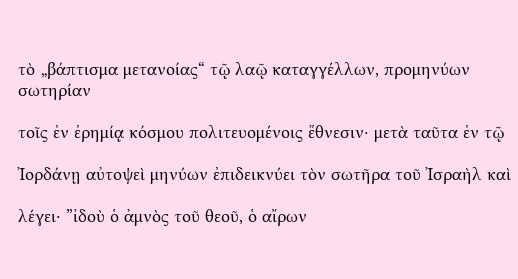τὸ „βάπτισμα μετανοίας“ τῷ λαῷ καταγγέλλων, προμηνύων σωτηρίαν

τοῖς ἐν ἐρημίᾳ κόσμου πολιτευομένοις ἔθνεσιν· μετὰ ταῦτα ἐν τῷ

Ἰορδάνῃ αὐτοψεὶ μηνύων ἐπιδεικνύει τὸν σωτῆρα τοῦ Ἰσραὴλ καὶ

λέγει· ”ἰδοὺ ὁ ἀμνὸς τοῦ θεοῦ, ὁ αἴρων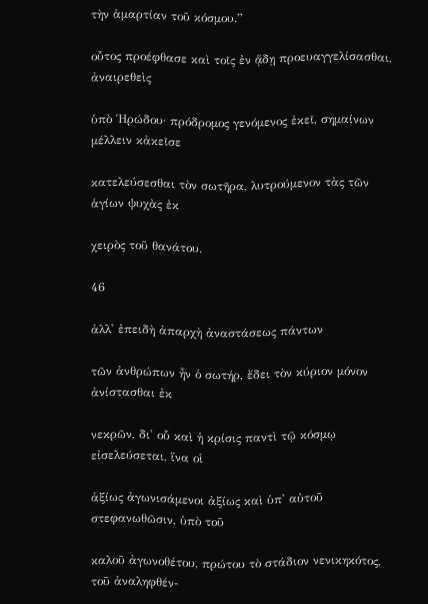τὴν ἁμαρτίαν τοῦ κόσμου.”

οὗτος προέφθασε καὶ τοῖς ἐν ᾅδῃ προευαγγελίσασθαι, ἀναιρεθεὶς

ὑπὸ Ἡρώδου· πρόδρομος γενόμενος ἐκεῖ, σημαίνων μέλλειν κἀκεῖσε

κατελεύσεσθαι τὸν σωτῆρα, λυτρούμενον τὰς τῶν ἁγίων ψυχὰς ἐκ

χειρὸς τοῦ θανάτου.

46

ἀλλ' ἐπειδὴ ἀπαρχὴ ἀναστάσεως πάντων

τῶν ἀνθρώπων ἦν ὁ σωτήρ, ἔδει τὸν κύριον μόνον ἀνίστασθαι ἐκ

νεκρῶν, δι' οὗ καὶ ἡ κρίσις παντὶ τῷ κόσμῳ εἰσελεύσεται, ἵνα οἱ

ἀξίως ἀγωνισάμενοι ἀξίως καὶ ὑπ' αὐτοῦ στεφανωθῶσιν, ὑπὸ τοῦ

καλοῦ ἀγωνοθέτου, πρώτου τὸ στάδιον νενικηκότος, τοῦ ἀναληφθέν-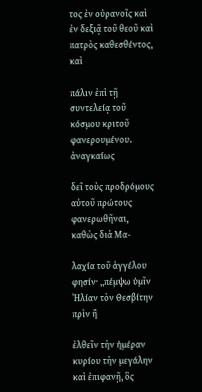τος ἐν οὐρανοῖς καὶ ἐν δεξιᾷ τοῦ θεοῦ καὶ πατρὸς καθεσθέντος, καὶ

πάλιν ἐπὶ τῇ συντελείᾳ τοῦ κόσμου κριτοῦ φανερουμένου. ἀναγκαίως

δεῖ τοὺς προδρόμους αὐτοῦ πρώτους φανερωθῆναι, καθὼς διὰ Μα-

λαχία τοῦ ἀγγέλου φησίν· „πέμψω ὑμῖν Ἠλίαν τὸν Θεσβίτην πρὶν ἢ

ἐλθεῖν τὴν ἡμέραν κυρίου τὴν μεγάλην καὶ ἐπιφανῇ, ὃς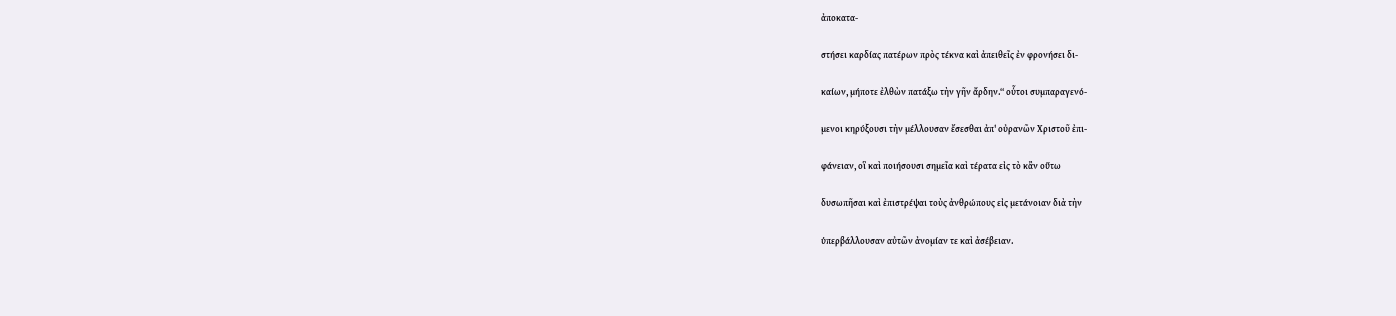ἀποκατα-

στήσει καρδίας πατέρων πρὸς τέκνα καὶ ἀπειθεῖς ἐν φρονήσει δι-

καίων, μήποτε ἐλθὼν πατάξω τὴν γῆν ἄρδην.“ οὗτοι συμπαραγενό-

μενοι κηρύξουσι τὴν μέλλουσαν ἔσεσθαι ἀπ' οὐρανῶν Χριστοῦ ἐπι-

φάνειαν, οἳ καὶ ποιήσουσι σημεῖα καὶ τέρατα εἰς τὸ κἂν οὕτω

δυσωπῆσαι καὶ ἐπιστρέψαι τοὺς ἀνθρώπους εἰς μετάνοιαν διὰ τὴν

ὑπερβάλλουσαν αὐτῶν ἀνομίαν τε καὶ ἀσέβειαν.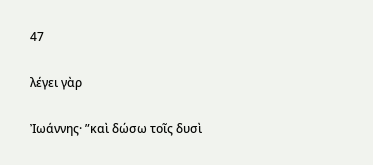47

λέγει γὰρ

Ἰωάννης· ”καὶ δώσω τοῖς δυσὶ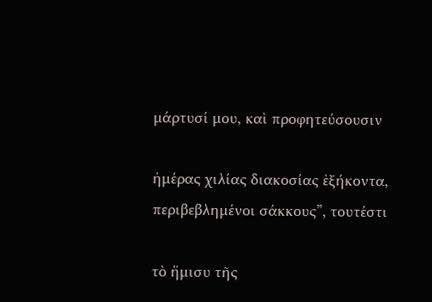μάρτυσί μου, καὶ προφητεύσουσιν

ἡμέρας χιλίας διακοσίας ἑξήκοντα, περιβεβλημένοι σάκκους”, τουτέστι

τὸ ἥμισυ τῆς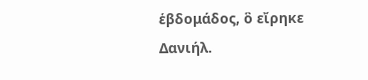ἑβδομάδος, ὃ εἴρηκε Δανιήλ.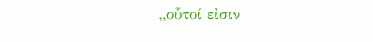„οὗτοί εἰσιν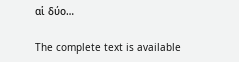αἱ δύο…

The complete text is available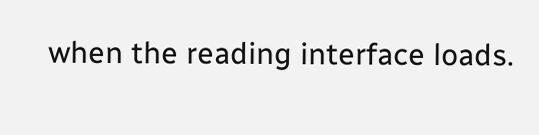when the reading interface loads.